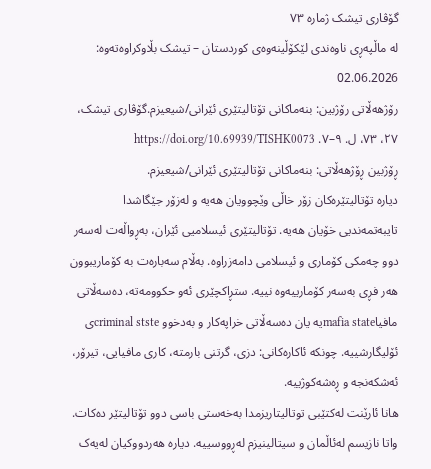گۆڤاری تیشک ژمارە ٧٣
لە ماڵپەڕی ناوەندی لێکۆڵینەوەی کوردستان – تیشک بڵاوکراوەتەوە: 02.06.2026
رۆژهەڵاتی رۆژبین: بنەماکانی تۆتالیتێری ئێرانی/شیعیزم.گۆڤاری تیشک، ٢٧، ٧٣، ل. ٩–٧. https://doi.org/10.69939/TISHK0073
ڕۆژبین ڕۆژهەڵاتی: بنەماکانی تۆتالیتێری ئێرانی/شیعیزم.
دیارە تۆتالیتێرەکان زۆر خاڵی وێچوویان هەیە و لەزۆر جێگاشدا تایبەتمەندیی خۆیان هەیە. تۆتالیتێری ئیسلامیی ئێران، بەڕواڵەت لەسەر دوو چەمکی کۆماری و ئیسلامی دامەزراوە. بەڵام سەبارەت بە کۆماریبوون هەر فڕی بەسەر کۆمارییەوە نییە. ستڕاکچێری ئەو حکوومەتە، دەسەڵاتی مافیاmafia stateیە یان دەسەڵاتی خراپەکار و بەدخوو criminal ststeی ئۆلیگارشییە. چونکە ئاکارەکانی: دزی، گرتنی بارمتە، کاری مافیایی، تیرۆر، ئەشکەنجە و ڕەشەکوژییە.
هانا ئارێنت لەکتێبی توتالیتاریزمدا بەخەستی باسی دوو تۆتالیتێر دەکات. واتا نازیسم لەئاڵمان و سیتالینیزم لەڕووسییە. دیارە هەردووکیان لەیەک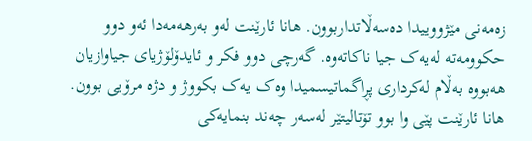زەمەنی مێژووییدا دەسەڵاتداربوون. هانا ئارێنت لەو بەرهەمەدا ئەو دوو حکوومەتە لەیەک جیا ناکاتەوە. گەرچی دوو فکر و ئایدۆلۆژیای جیاوازیان هەبووە بەڵام لەکرداری پڕاگماتیسمیدا وەک یەک بکووژ و دژە مرۆیی بوون. هانا ئارێنت پێی وا بوو تۆتالیتێر لەسەر چەند بنمایەکی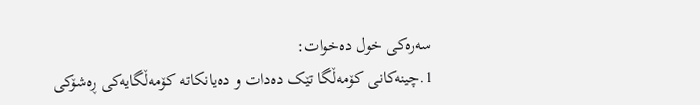سەرەکی خول دەخوات:
1.چینەکانی کۆمەڵگا تێک دەدات و دەیانکاتە کۆمەڵگایەکی ڕەشۆکی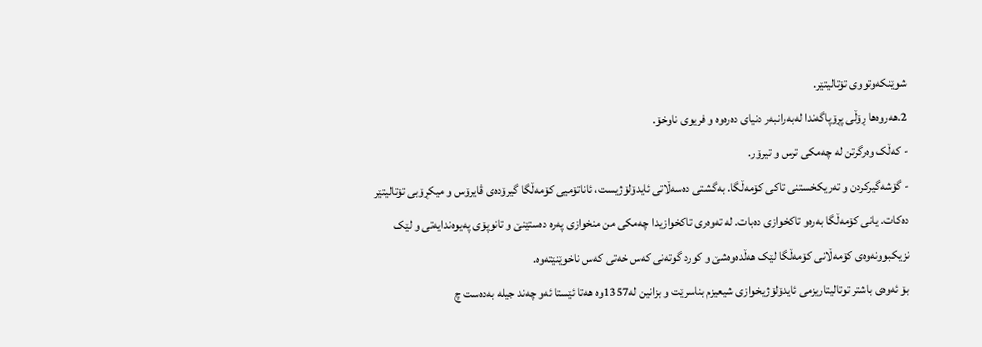شوێنکەوتووی تۆتالیتێر.
2.هەروەها ڕۆڵی پڕۆپاگەندا لەبەرانبەر دنیای دەرەوە و فریوی ناوخۆ.
- کەڵک وەرگرتن لە چەمکی ترس و تیرۆر.
- گۆشەگیرکردن و تەریکخستنی تاکی کۆمەڵگا. بەگشتی دەسەڵاتی ئایدۆلۆژیست، ئاناتۆمیی کۆمەڵگا گیرۆدەی ڤایرۆس و میکڕۆبی تۆتالیتێر دەکات. یانی کۆمەڵگا بەرەو تاکخوازی دەبات. لە تەوەری تاکخوازیدا چەمکی من منخوازی پەرە دەستێنێ و تانوپۆی پەیوەندایەتی و لێک نزیکبوونەوەی کۆمەڵانی کۆمەڵگا لێک هەڵدەوەشێ و کورد گوتەنی کەس خەتی کەس ناخوێنێتەوە.
بۆ ئەوەی باشتر توتالیتاریزمی ئایدۆلۆژیخوازی شیعیزم بناسرێت و بزانین لە1357وە هەتا ئێستا ئەو چەند جیلە بەدەست چ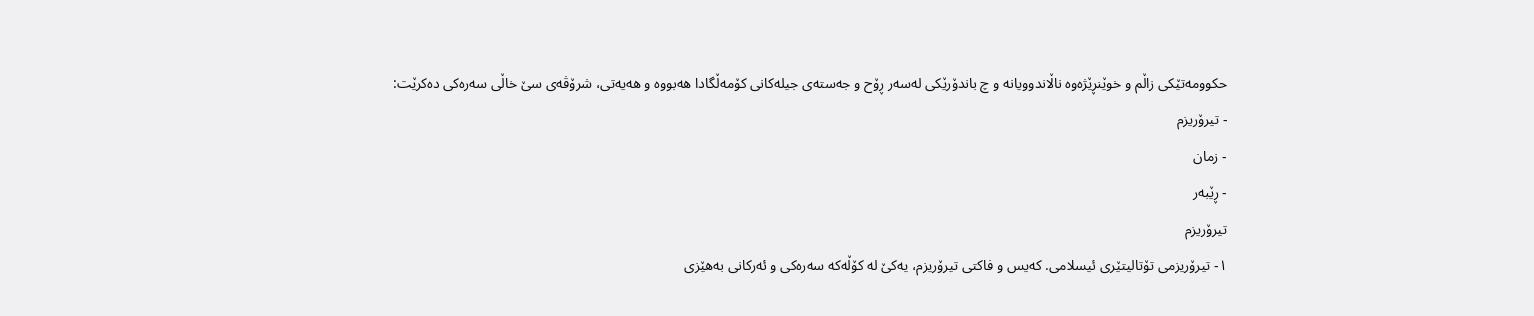حکوومەتێکی زاڵم و خوێنڕێژەوە ناڵاندوویانە و چ باندۆرێکی لەسەر ڕۆح و جەستەی جیلەکانی کۆمەڵگادا هەبووە و هەیەتی، شرۆڤەی سێ خاڵی سەرەکی دەکرێت:
- تیرۆریزم
- زمان
- ڕێبەر
تیرۆریزم
١- تیرۆریزمی تۆتالیتێری ئیسلامی. کەیس و فاکتی تیرۆریزم، یەکێ لە کۆڵەکە سەرەکی و ئەرکانی بەهێزی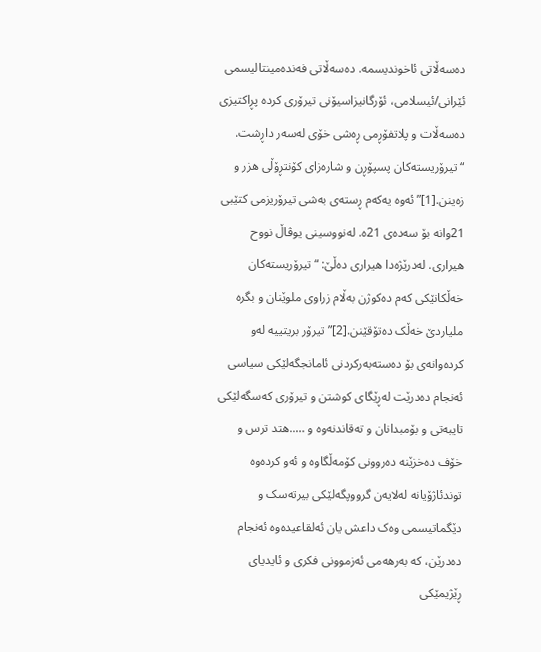دەسەڵاتی ئاخوندیسمە. دەسەڵاتی فەندەمینتالیسمی ئێرانی/ئیسلامی، ئۆرگانیزاسیۆنی تیرۆری کردە پڕاکتیزی دەسەڵات و پلاتفۆڕمی ڕەشی خۆی لەسەر داڕشت.
“تیرۆریستەکان پسپۆڕن و شارەزای کۆنتڕۆڵی هزر و زەینن.[1]” ئەوە یەکەم ڕستەی بەشی تیرۆریزمی کتێبی 21وانە بۆ سەدەی 21ە. لەنووسینی یوڤاڵ نووح هیراری. لەدرێژەدا هیراری دەڵێ: “تیرۆریستەکان خەڵکانێکی کەم دەکوژن بەڵام زراوی ملوێنان و بگرە ملیاردێ خەڵک دەتۆقێنن.[2]” تیرۆر بریتییە لەو کردەوانەی بۆ دەستەبەرکردنی ئامانجگەلێکی سیاسی ئەنجام دەدرێت لەڕێگای کوشتن و تیرۆری کەسگەلێکی تایبەتی و بۆمبدانان و تەقاندنەوە و …..هتد ترس و خۆف دەخزێنە دەروونی کۆمەڵگاوە و ئەو کردەوە توندئاژۆیانە لەلایەن گرووپگەلێکی بیرتەسک و دێگماتیسمی وەک داعش یان ئەلقاعیدەوە ئەنجام دەدرێن، کە بەرهەمی ئەزموونی فکری و ئایدیای ڕێژیمێکی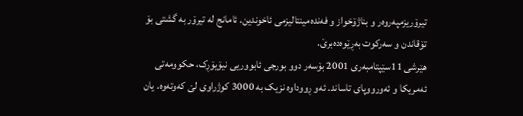تیرۆریزمپەروەر و بناژۆخواز و فەندەمینتالیزمی ئاخوندین. ئامانج لە تیرۆر بە گشتی بۆ تۆقاندن و سەرکوت بەڕێوەدەبرێ.
هێرشی 11سێپتامبەری 2001 بۆسەر دوو بورجی ئابووریی نیۆیۆڕک، حکوومەتی ئەمریکا و ئەورووپای تاساند. ئەو ڕووداوە نزیک بە 3000 کوژراوی لێ کەوتەوە. یان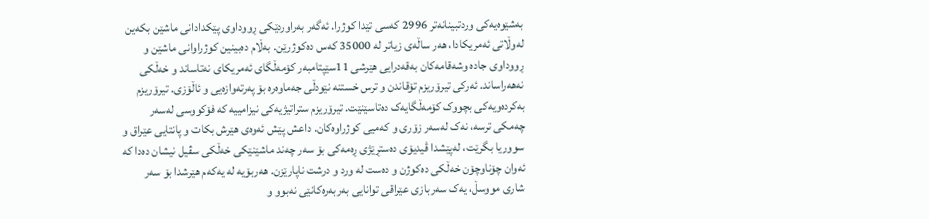بەشێوەیەکی وردتبینانەتر 2996 کەسی تێدا کوژرا. ئەگەر بەراوردێکی ڕووداوی پێکدادانی ماشێن بکەین لەوڵاتی ئەمریکادا، هەر ساڵەی زیاتر لە 35000 کەس دەکوژرێن. بەڵام دەبینین کوژراوانی ماشێن و ڕووداوی جادە وشەقامەکان بەقەدرایی هێرشی 11سێپتامبەر کۆمەڵگای ئەمریکای نەتاساند و خەڵکی نەهەراساند. ئەرکی تیرۆریزم تۆقاندن و ترس خستنە نێودڵی جەماوەرە بۆ پەرتەوازەیی و ئاڵۆزی. تیرۆریزم بەکردەویەکی بچووک کۆمەڵگایەک دەتاسێنێت. تیرۆریزم ستراتیژیەکی نیزامییە کە فۆکووسی لەسەر چەمکی ترسە، نەک لەسەر زۆری و کەمیی کوژراوەکان. داعش پێش ئەوەی هێرش بکات و پانتایی عێراق و سووریا بگرێت، لەپێشدا ڤیدیۆی دەستڕێژی ڕەمەکی بۆ سەر چەند ماشێنێکی خەڵکی سڤیل نیشان دەدا کە ئەوان چۆناوچۆن خەڵکی دەکوژن و دەست لە ورد و درشت ناپارێزن. هەربۆیە لە یەکەم هێرشدا بۆ سەر شاری مووسڵ، یەک سەربازی عێراقی توانایی بەربەرەکانێی نەبوو و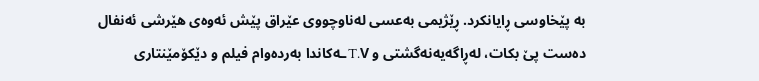بە پێخاوسی ڕایانکرد. ڕێژیمی بەعسی لەناوچووی عێراق پێش ئەوەی هێرشی ئەنفال دەست پێ بکات، لەڕاگەیەنەگشتی و T.Vـەکاندا بەردەوام فیلم و دێکۆمێنتاری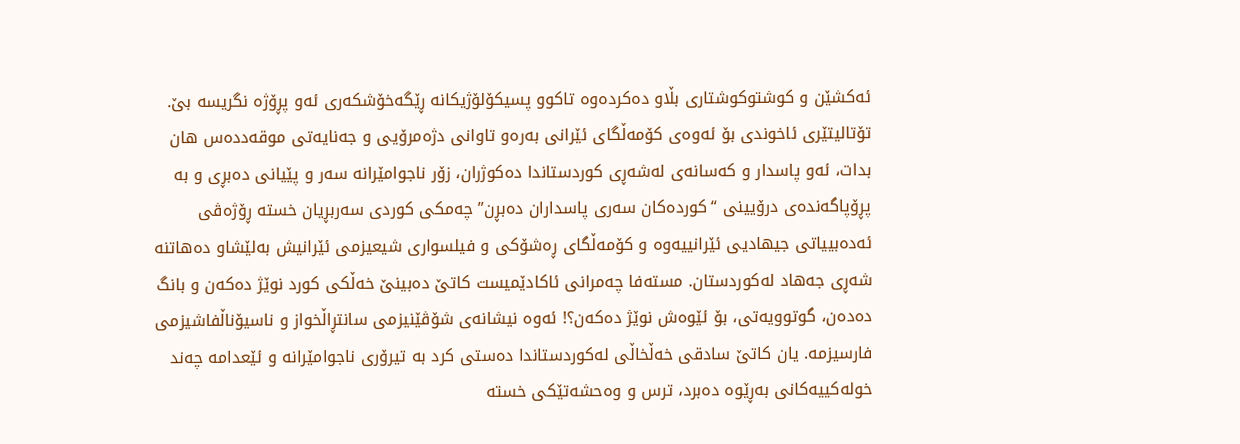ئەکشێن و کوشتوکوشتاری بڵاو دەکردەوە تاکوو پسیکۆلۆژیکانە ڕێگەخۆشکەری ئەو پڕۆژە نگریسە بێ.
تۆتالیتێری ئاخوندی بۆ ئەوەی کۆمەڵگای ئێرانی بەرەو تاوانی دژەمرۆیی و جەنایەتی موقەددەس هان بدات، ئەو پاسدار و کەسانەی لەشەڕی کوردستاندا دەکوژران، زۆر ناجوامێرانە سەر و پێیانی دەبڕی و بە پڕۆپاگەندەی درۆیینی “کوردەکان سەری پاسداران دەبڕن” چەمکی کوردی سەربڕیان خستە ڕۆژەڤی ئەدەبییاتی جیهادیی ئێرانییەوە و کۆمەڵگای ڕەشۆکی و فیلسواری شیعیزمی ئێرانیش بەلێشاو دەهاتنە شەڕی جەهاد لەکوردستان. مستەفا چەمرانی ئاکادێمیست کاتێ دەبینێ خەڵکی کورد نوێژ دەکەن و بانگ دەدەن، گوتوویەتی، بۆ ئێوەش نوێژ دەکەن؟! ئەوە نیشانەی شۆڤێنیزمی سانتڕاڵخواز و ناسیۆناڵفاشیزمی فارسیزمە. یان کاتێ سادقی خەڵخاڵی لەکوردستاندا دەستی کرد بە تیرۆری ناجوامێرانە و ئێعدامە چەند خولەکییەکانی بەڕێوە دەبرد، ترس و وەحشەتێکی خستە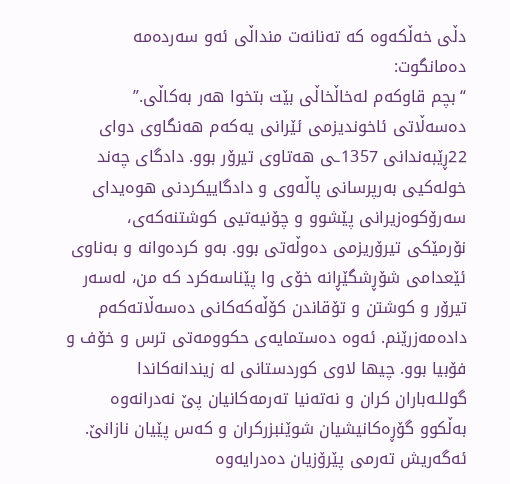دڵی خەڵکەوە کە تەنانەت منداڵی ئەو سەردەمە دەمانگوت:
“بچم قاوکەم لەخاڵخاڵی بێت بتخوا هەر بەکاڵی.”
دەسەڵاتی ئاخوندیزمی ئێرانی یەکەم هەنگاوی دوای 22ڕێبەندانی 1357ـی هەتاوی تیرۆر بوو. دادگای چەند خولەکیی بەرپرسانی پاڵەوی و دادگاییکردنی هوەیدای سەرۆکوەزیرانی پێشوو و چۆنیەتیی کوشتنەکەی، نۆرمێکی تیرۆریزمی دەوڵەتی بوو. بەو کردەوانە و بەناوی ئێعدامی شۆڕشگێڕانە خۆی وا پێناسەکرد کە من، لەسەر تیرۆر و کوشتن و تۆقاندن کۆڵەکەکانی دەسەڵاتەکەم دادەمەزرێنم. ئەوە دەستمایەی حکوومەتی ترس و خۆف و فۆبیا بوو. چیها لاوی کوردستانی لە زیندانەکاندا گوللـەباران کران و نەتەنیا تەرمەکانیان پێ نەدرانەوە بەڵکوو گۆڕەکانیشیان شوێنبزرکران و کەس پێیان نازانێ. ئەگەریش تەرمی پێرۆزیان دەدرایەوە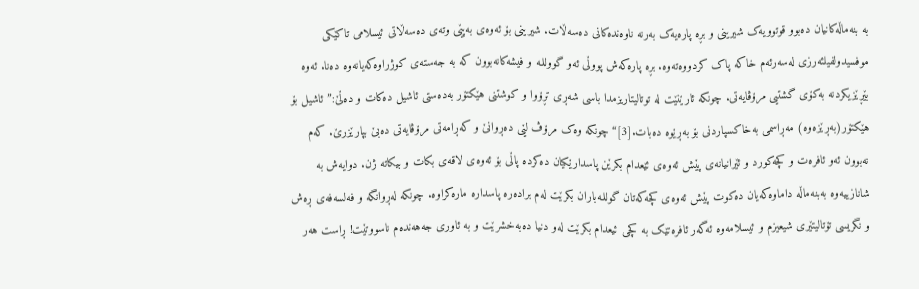بە بنەماڵەکانیان دەبوو قوتوویەک شیرینی و بڕە پارەیەک بەرنە ناوەندەکانی دەسەڵات. شیرینی بۆ ئەوەی بەپێی وتەی دەسەڵاتی ئیسلامی تاکێکی موفسیدولفیلئەرزی لەسەرئەم خاکە پاک کردووەتەوە. بڕە پارەکەش پووڵی ئەو گووللـە و فیشەکانەبوون کە بە جەستەی کوژراوەکەیانەوە دەنا. ئەوە بێڕێزیکردنە بەکۆی گشتیی مرۆڤایەتی. چونکە ئارێنێت لە توتالیتاریزمدا باسی شەڕی تڕۆوا و کوشتنی هێکتۆر بەدەستی ئاشیل دەکات و دەڵێ:”ئاشیل بۆ هێکتۆر(بەڕێزەوە) مەڕاسمی بەخاکسپاردنی بۆ بەڕێوە دەبات.[3]“چونکە وەک مرۆڤ لێی دەڕوانێ و کەڕامەتی مرۆڤایەتی دەبێ بپارێزرێ. کەم نەبوون ئەو ئافرەت و کچەکورد و ئێرانیانەی پێش ئەوەی ئێعدام بکرێن پاسدارێکیان دەکردە پاڵی بۆ ئەوەی لاقەی بکات و بیکاتە ژن. دوایەش بە شانازییەوە بەبنەماڵە داماوەکەیان دەکوت پێش ئەوەی کچەکەتان گوللـەباران بکرێت لەم برادەرە پاسدارە مارەکراوە. چونکە لەڕوانگە و فەلسەفەی ڕەش و نگریسی تۆتالیتێری شیعیزم و ئیسلامەوە ئەگەر ئافرەتێک بە کچی ئیعدام بکرێت لەو دنیا دەبەخشرێت و بە ئاوری جەهەندەم ناسووتێت! ڕاست هەر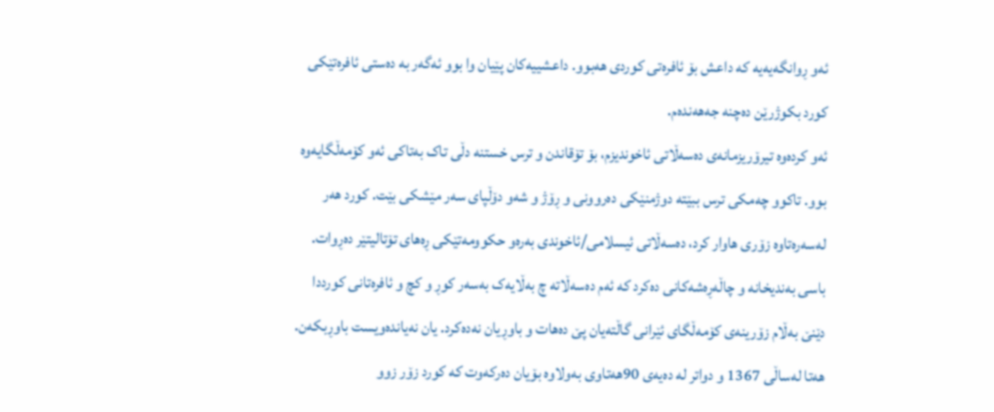ئەو ڕوانگەیەیە کە داعش بۆ ئافرەتی کوردی هەبوو. داعشییەکان پێیان وا بوو ئەگەر بە دەستی ئافرەتێکی کورد بکوژرێن دەچنە جەهەندەم.
ئەو کردەوە تیرۆریزمانەی دەسەڵاتی ئاخوندیزم، بۆ تۆقاندن و ترس خستنە دڵی تاک بەتاکی ئەو کۆمەڵگایەوە بوو. تاکوو چەمکی ترس ببێتە دوژمنێکی دەروونی و ڕۆژ و شەو دۆڵپای سەر مێشکی بێت. کورد هەر لەسەرەتاوە زۆری هاوار کرد، دەسەڵاتی ئیسلامی/ئاخوندی بەرەو حکوومەتێکی ڕەهای تۆتالیتێر دەڕوات. باسی بەندیخانە و چاڵەڕەشەکانی دەکرد کە ئەم دەسەڵاتە چ بەڵایەک بەسەر کوڕ و کچ و ئافرەتانی کورددا دێنێ بەڵام زۆرینەی کۆمەڵگای ئێرانی گاڵتەیان پێ دەهات و باوڕیان نەدەکرد. یان نەیاندەویست باوڕبکەن. هەتا لەساڵی 1367 و دواتر لە دەیەی 90هەتاوی بەولاوە بۆیان دەرکەوت کە کورد زۆر زوو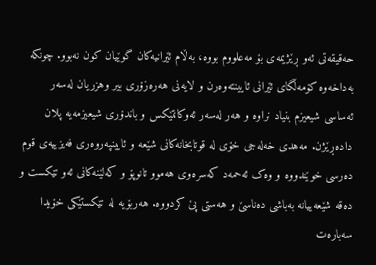حەقیقەتی ئەو ڕێژیمەی بۆ مەعلووم بووە، بەڵام ئێرانیەکان گوێیان کون نەبوو. چونکە بەداخەوە کۆمەڵگای ئێرانی ئایینتەوەرن و لایەنی هەرەزۆری بیر وهزریان لەسەر ئەساسی شیعیزم بنیاد نراوە و هەر لەسەر ئەوکانتێکس و باندۆری شیعیزمەیە پلان دادەڕێژن. مەهدی خەلەجی خۆی لە قوتابخانەکانی شێعە و ئایینپەروەری فەیزییەی قوم دەرسی خوێندووە و وەک ئەحمەد کەسرەوی هەموو تانوپۆ و کەلێنەکانی ئەو تێکست و دەقە شێعەییانە بەباشی دەناسێ و هەستی پێ کردووە. هەربۆیە لە تێکستێکی خۆیدا سەبارەت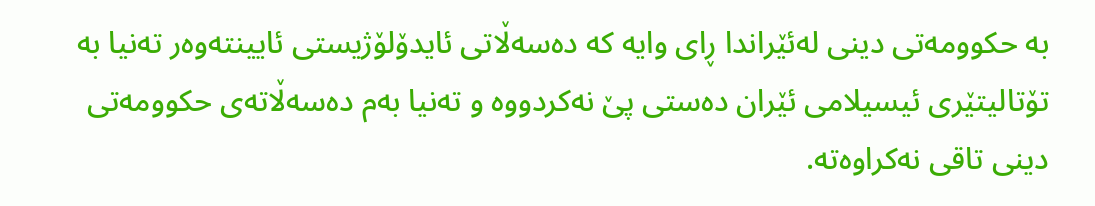بە حکوومەتی دینی لەئێراندا ڕای وایە کە دەسەڵاتی ئایدۆلۆژیستی ئایینتەوەر تەنیا بە تۆتالیتێری ئیسیلامی ئێران دەستی پێ نەکردووە و تەنیا بەم دەسەڵاتەی حکوومەتی دینی تاقی نەکراوەتە.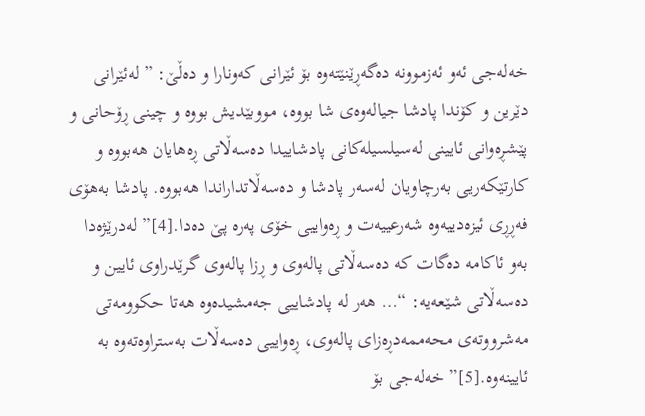خەلەجی ئەو ئەزموونە دەگەڕێنێتەوە بۆ ئێرانی کەونارا و دەڵێ: ” لەئێرانی دێرین و کۆندا پادشا جیالەوەی شا بووە، مووبێدیش بووە و چینی ڕۆحانی و پێشڕەوانی ئایینی لەسیلسیلەکانی پادشاییدا دەسەڵاتی ڕەهایان هەبووە و کارتێکەریی بەرچاویان لەسەر پادشا و دەسەڵاتداراندا هەبووە. پادشا بەهۆی فەڕڕی ئیزەدییەوە شەرعییەت و ڕەواییی خۆی پەرە پێ دەدا.[4]” لەدرێژەدا بەو ئاکامە دەگات کە دەسەڵاتی پالەوی و ڕزا پالەوی گرێدراوی ئایین و دەسەڵاتی شێعەیە: “… هەر لە پادشاییی جەمشیدەوە هەتا حکوومەتی مەشرووتەی محەممەدڕەزای پالەوی، ڕەواییی دەسەڵات بەستراوەتەوە بە ئایینەوە.[5]” خەلەجی بۆ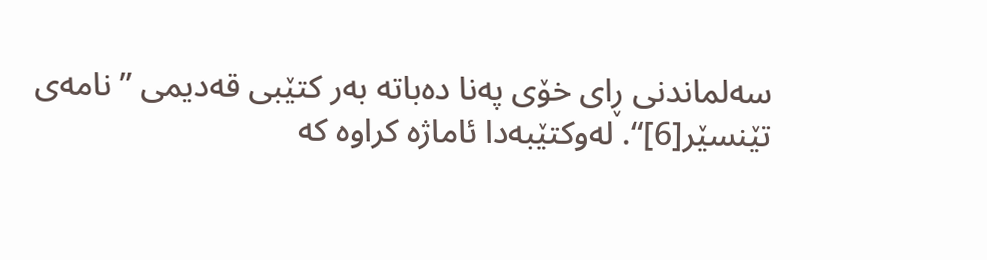سەلماندنی ڕای خۆی پەنا دەباتە بەر کتێبی قەدیمی ” نامەی تێنسێر[6]“. لەوکتێبەدا ئاماژە کراوە کە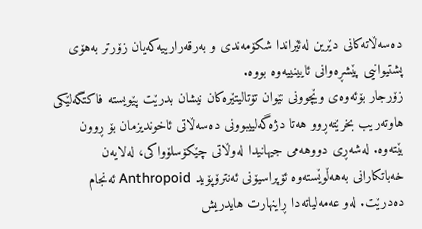دەسەڵاتەکانی دێرین لەئێراندا شکۆمەندی و بەرقەرارییەکەیان زۆرتر بەهۆی پشتیوانیی پێشڕەوانی ئایینییەوە بووە.
زۆرجار بۆئەوەی وێچوونی نێوان تۆتالیتێرەکان نیشان بدرێت پێویستە فاکتگەلێکی هاوتەریب بخرێتەڕوو هەتا دژەگەلییبوونی دەسەڵاتی ئاخوندیزمان بۆ ڕوون بێتەوە. لەشەڕی دووهەمی جیهانیدا لەوڵاتی چێکۆسلۆواکی، لەلایەن خەباتکارانی بەهەڵوێستەوە ئۆپراسیۆنی ئەنترۆپۆید Anthropoid ئەنجام دەدرێت. لەو عەمەلیاتەدا ڕاینهارت هایدریش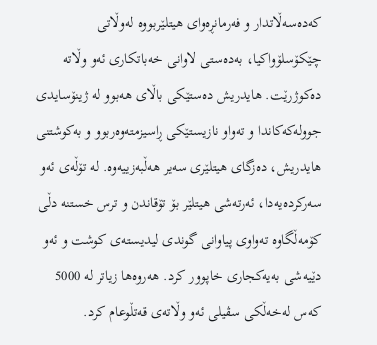کەدەسەڵاتدار و فەرمانڕەوای هیتلێربووە لەوڵاتی چێکۆسلۆواکیا، بەدەستی لاوانی خەباتکاری ئەو وڵاتە دەکوژرێت. هایدریش دەستێکی باڵای هەبوو لە ژینۆسایدی جوولەکەکاندا و تەواو نازیستێکی ڕاسیزمتەوەربوو و بەکوشتنی هایدریش، دەزگای هیتلێری سەیر هەڵبەزییەوە. لە تۆڵەی ئەو سەرکردەیەدا، ئەرتەشی هیتلێر بۆ تۆقاندن و ترس خستنە دڵی کۆمەڵگاوە تەواوی پیاوانی گوندی لیدیستەی کوشت و ئەو دێیەشی بەیەکجاری خاپوور کرد. هەروەها زیاتر لە 5000 کەس لەخەڵکی سڤیلی ئەو وڵاتەی قەتڵوعام کرد.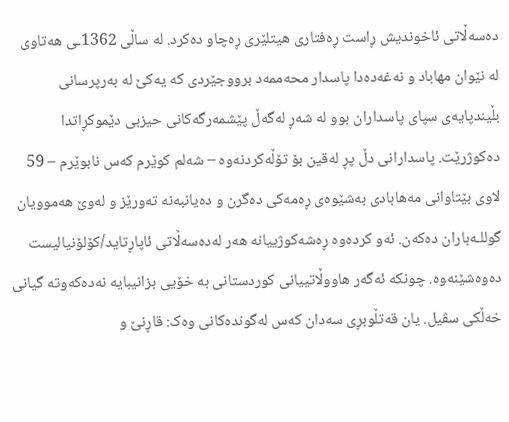دەسەڵاتی ئاخوندیش ڕاست ڕەفتاری هیتلێری ڕەچاو دەکرد. لە ساڵی 1362ـی هەتاوی لە نێوان مهاباد و نەغەدەدا پاسدار محەممەد برووجێردی کە یەکێ لە بەرپرسانی بڵیندپایەی سپای پاسداران بوو لە شەڕ لەگەڵ پێشمەرگەکانی حیزبی دێموکڕاتدا دەکوژرێت. پاسدارانی دڵ پڕ لەقین بۆ تۆڵەکردنەوە – شەلم کوێرم کەس نابوێرم – 59 لاوی بێتاوانی مەهابادی بەشێوەی ڕەمەکی دەگرن و دەیانبەنە تەورێز و لەوێ هەموویان گوللـەباران دەکەن. ئەو کردەوە ڕەشەکوژییانە هەر لەدەسەڵاتی ئاپاڕتاید/کۆلۆنیالیست دەوەشێنەوە. چونکە ئەگەر هاووڵاتییانی کوردستانی بە خۆیی بزانیبایە نەدەکەوتە گیانی خەڵکی سڤیل. یان قەتڵوبڕی سەدان کەس لەگوندەکانی وەک: قاڕنێ و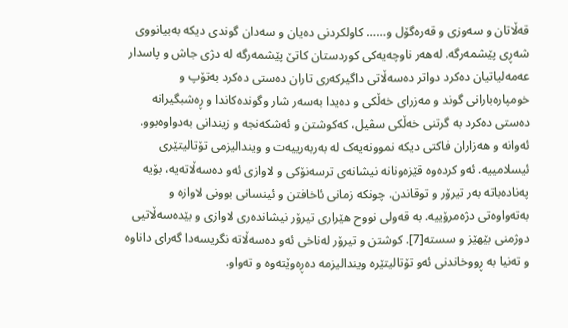قەڵاتان و سەوزی و قەرەگۆل و…… کاولکردنی دەیان و سەدان گوندی دیکە بەبیانووی شەڕی پێشمەرگە. لەهەر ناوچەیەکی کوردستان کاتێ پێشمەرگە لە دژی جاش و پاسدار عەمەلیاتیان دەکرد دواتر دەسەڵاتی داگیرکەری تاران دەستی دەکرد بەتۆپ و خومپارەبارانی گوند و مەزرای خەڵکی و دەیدا بەسەر شار وگوندەکاندا و ڕەشبگیرانە دەستی دەکرد بە گرتنی خەڵکی سڤیل، کەکوشتن و ئەشکەنجە و زیندانی بەدواوەبوو. ئەوانە و هەزاران فاکتی دیکە نموونەیەک لە بەربەرییەت و ویندالیزمی تۆتالیتێری ئیسلامییە. ئەو کردەوە قێزەونانە نیشانەی ترسەنۆکی و لاوازی ئەو دەسەڵاتەیە، بۆیە پەنادەباتە بەر تیرۆر و توقاندن. چونکە زمانی ئاخافتن و ئینسانی بوونی لاوازە و بەتەواوەتی دژەمرۆییە. بە قەولی نووح هێراری تیرۆر نیشاندەری لاوازی و بێدەسەڵاتیی دوژمنی بێهێز و سستە[7]. کوشتن و تیرۆر لەناخی ئەو دەسەڵاتە نگریسەدا گەرای داناوە و تەنیا بە ڕووخاندنی ئەو تۆتالیتێرە ویندالیزمە دەڕەوێتەوە و تەواو.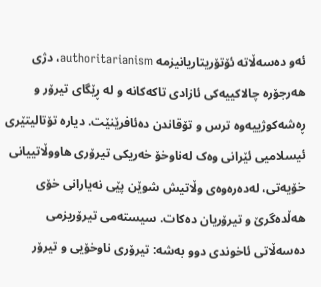ئەو دەسەڵاتە ئۆتۆریتاریانیزمە authoritarianism، دژی هەرجۆرە چالاکییەکی ئازادی تاکەکانە و لە ڕێگای تیرۆر و ڕەشەکوژییەوە ترس و تۆقاندن دەئافرێنێت. دیارە تۆتالیتێری ئیسلامیی ئێرانی وەک لەناوخۆ خەریکی تیرۆری هاووڵاتییانی خۆیەتی، لەدەرەوەی وڵاتیش شوێن پێی نەیارانی خۆی هەڵدەگرێ و تیرۆریان دەکات. سیستەمی تیرۆریزمی دەسەڵاتی ئاخوندی دوو بەشە: تیرۆری ناوخۆیی و تیرۆر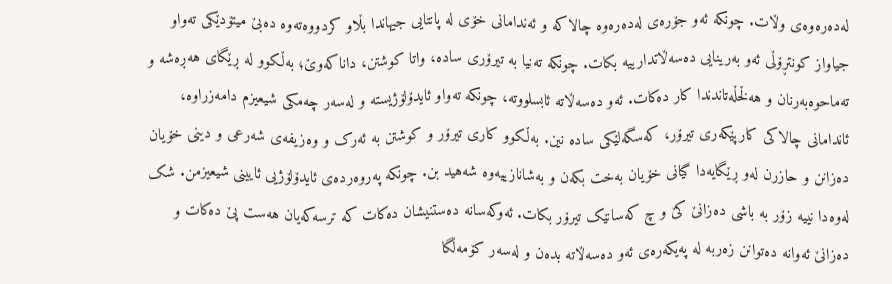لەدەرەوەی وڵات. چونکە ئەو جۆرەی لەدەرەوە چالاکە و ئەندامانی خۆی لە پانتایی جیهاندا بڵاو کردووەتەوە دەبێ میتۆدێکی تەواو جیاواز کونتڕۆڵی ئەو بەرینایی دەسەڵاتدارییە بکات. چونکە تەنیا بە تیرۆری سادە، واتا کوشتن، داناکەوێ؛ بەڵکوو لە ڕێگای هەڕەشە و تەماحوەبەرنان و هەڵخڵەتاندندا کار دەکات. ئەو دەسەڵاتە ئابسلووتە، چونکە تەواو ئایدۆلۆژیستە و لەسەر چەمکی شیعیزم دامەزراوە، ئاندامانی چالاکی کارپێکەری تیرۆر، کەسگەلێکی سادە نین. بەڵکوو کاری تیرۆر و کوشتن بە ئەرک و وەزیفەی شەرعی و دینی خۆیان دەزانن و حازرن لەو ڕێگایەدا گیانی خۆیان بەخت بکەن و بەشانازییەوە شەهید بن. چونکە پەروەردەی ئایدۆلۆژیی ئایینی شیعیزمن. شک لەوەدا نییە زۆر بە باشی دەزانێ کێ و چ کەسانێک تیرۆر بکات. ئەوکەسانە دەستنیشان دەکات کە ترسەکەیان هەست پێ دەکات و دەزانێ ئەوانە دەتوانن زەربە لە پەیکەرەی ئەو دەسەڵاتە بدەن و لەسەر کۆمەڵگا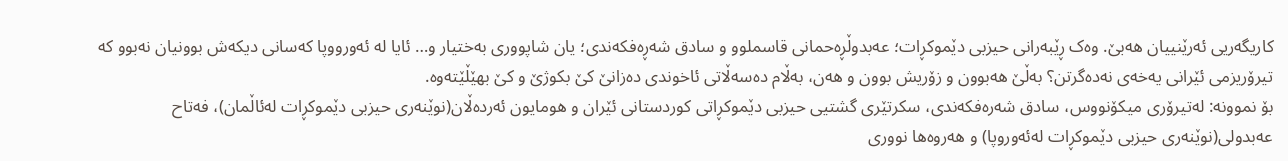کاریگەریی ئەرێنییان هەبێ. وەک ڕێبەرانی حیزبی دێموکڕات؛ عەبدوڵڕەحمانی قاسملوو و سادق شەڕەفکەندی؛ یان شاپووری بەختیار و… ئایا لە ئەورووپا کەسانی دیکەش بوونیان نەبوو کە تیرۆریزمی ئێرانی یەخەی نەدەگرتن؟ بەڵێ هەبوون و زۆریش بوون و هەن، بەڵام دەسەڵاتی ئاخوندی دەزانێ کێ بکوژێ و کێ بهێڵێتەوە.
بۆ نموونە: لەتیرۆری میکۆنووس، سادق شەرەفکەندی، سکرتێری گشتیی حیزبی دێموکڕاتی کوردستانی ئێران و هومایون ئەردەڵان(نوێنەری حیزبی دێموکڕات لەئاڵمان)، فەتاح عەبدولی(نوێنەری حیزبی دێموکڕات لەئەوروپا) و هەروەها نووری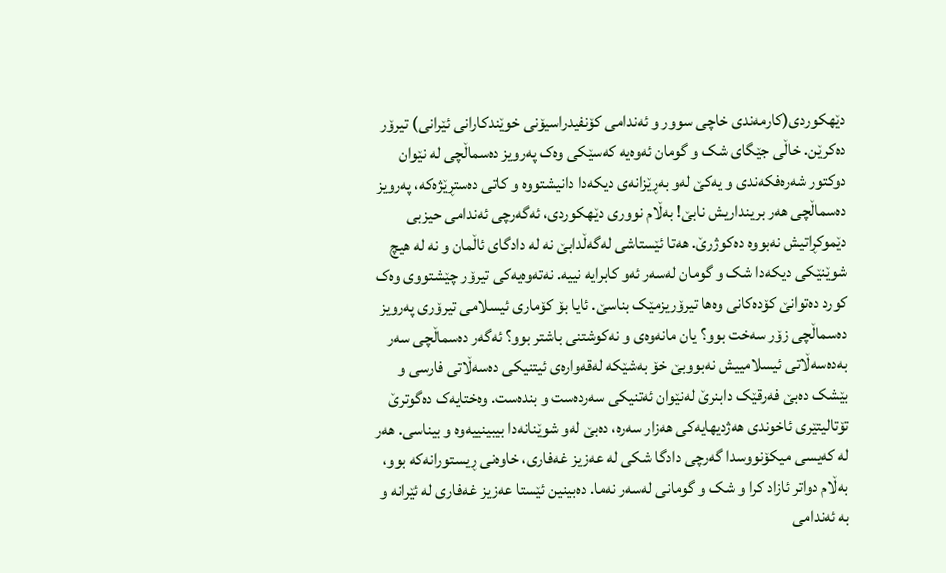دێهکوردی(کارمەندی خاچی سوور و ئەندامی کۆنفیدراسیۆنی خوێندکارانی ئێرانی) تیرۆر دەکرێن. خاڵی جێگای شک و گومان ئەوەیە کەسێکی وەک پەرویز دەسماڵچی لە نێوان دوکتور شەرەفکەندی و یەکێ لەو بەڕێزانەی دیکەدا دانیشتووە و کاتی دەستڕێژەکە، پەرویز دەسماڵچی هەر برینداریش نابێ! بەڵام نووری دێهکوردی، ئەگەرچی ئەندامی حیزبی دێموکڕاتیش نەبووە دەکوژرێ. هەتا ئێستاشی لەگەڵدابێ نە لە دادگای ئاڵمان و نە لە هیچ شوێنێکی دیکەدا شک و گومان لەسەر ئەو کابرایە نییە. نەتەوەیەکی تیرۆر چێشتووی وەک کورد دەتوانێ کۆدەکانی وەها تیرۆریزمێک بناسێ. ئایا بۆ کۆماری ئیسلامی تیرۆری پەرویز دەسماڵچی زۆر سەخت بوو؟ یان مانەوەی و نەکوشتنی باشتر بوو؟ ئەگەر دەسماڵچی سەر بەدەسەڵاتی ئیسلامییش نەبووبێ خۆ بەشێکە لەقەوارەی ئیتنیکی دەسەڵاتی فارسی و بێشک دەبێ فەرقێک دابنرێ لەنێوان ئەتنیکی سەردەست و بندەست. وەختایەک دەگوترێ تۆتالیتێری ئاخوندی هەژدیهایەکی هەزار سەرە، دەبێ لەو شوێنانەدا بیبینییەوە و بیناسی. هەر لە کەیسی میکۆنووسدا گەرچی دادگا شکی لە عەزیز غەفاری، خاوەنی ڕیستورانەکە بوو، بەڵام دواتر ئازاد کرا و شک و گومانی لەسەر نەما. دەبینین ئێستا عەزیز غەفاری لە ئێرانە و بە ئەندامی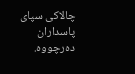چالاکی سپای پاسداران دەرچووە.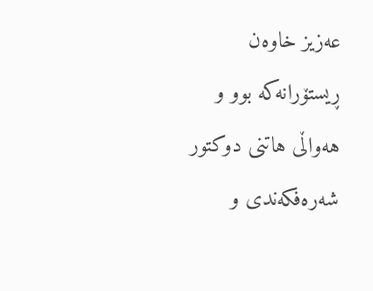عەزیز خاوەن ڕیستۆرانەکە بوو و هەواڵی هاتنی دوکتور شەرەفکەندی و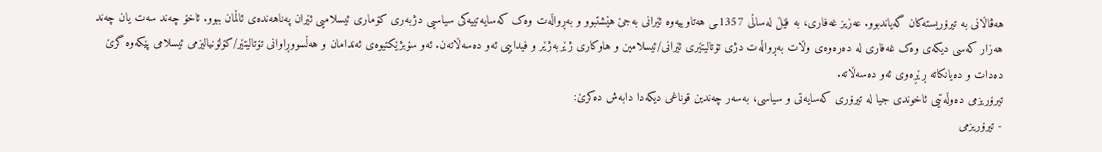هەڤاڵانی بە تیرۆریستەکان گەیاندبوو. عەزیز غەفاری، بە فێڵ لەساڵی 1357ـی هەتاوییەوە ئێرانی بەجێ هێشتبوو و بەڕواڵەت وەک کەسایەتییەکی سیاسیی دژبەری کۆماری ئیسلامیی ئێران پەناهەندەی ئاڵمان ببوو. ئاخۆ چەند سەت یان چەند هەزار کەسی دیکەی وەک غەفاری لە دەرەوەی وڵات بەڕواڵەت دژی تۆتالیتێری ئێرانی/ئیسلامین و هاوکاری ژێربەژێر و فیداییی ئەو دەسەڵاتەن. ئەو سۆبژێکتیوەی ئەندامان و هەڵسووڕاوانی تۆتالیتێر/کۆلۆنیالیزمی ئیسلامی پێکەوە گرێ دەدات و دەیانکاتە ڕێڕەوی ئەو دەسەڵاتە.
تیرۆریزمی دەوڵەتیی ئاخوندی جیا لە تیرۆری کەسایەتی و سیاسی، بەسەر چەندین قوناغی دیکەدا دابەش دەکرێ:
- تیرۆریزمی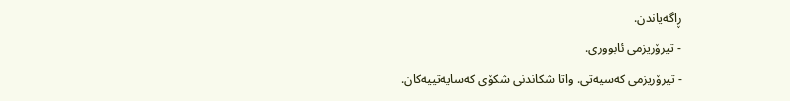ڕاگەیاندن.
- تیرۆریزمی ئابووری.
- تیرۆریزمی کەسیەتی. واتا شکاندنی شکۆی کەسایەتییەکان.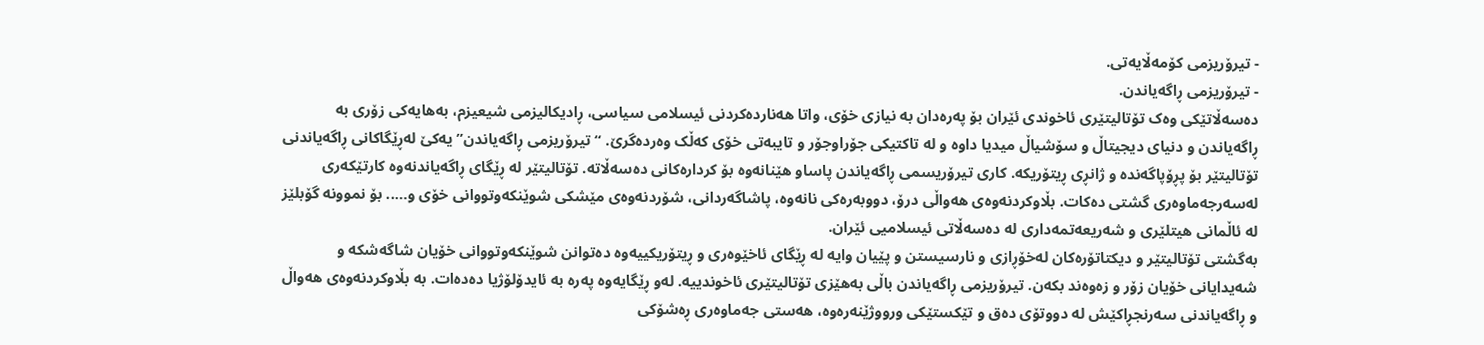- تیرۆریزمی کۆمەڵایەتی.
- تیرۆریزمی ڕاگەیاندن.
دەسەڵاتێکی وەک تۆتالیتێری ئاخوندی ئێران بۆ پەرەدان بە نیازی خۆی، واتا هەناردەکردنی ئیسلامی سیاسی، ڕادیکالیزمی شیعیزم، بەهایەکی زۆری بە ڕاگەیاندن و دنیای دیجیتاڵ و سۆشیاڵ میدیا داوە و لە تاکتیکی جۆراوجۆر و تایبەتی خۆی کەڵک وەردەگرێ. “تیرۆریزمی ڕاگەیاندن” یەکێ لەڕێگاکانی ڕاگەیاندنی تۆتالیتێر بۆ پڕۆپاگەندە و ژانڕی ڕیتۆریکە. کاری تیرۆریسمی ڕاگەیاندن پاساو هێنانەوە بۆ کردارەکانی دەسەڵاتە. تۆتالیتێر لە ڕێگای ڕاگەیاندنەوە کارتێکەری لەسەرجەماوەری گشتی دەکات. بڵاوکردنەوەی هەواڵی درۆ، دووبەرەکی نانەوە، پاشاگەردانی، شۆردنەوەی مێشکی شوێنکەوتووانی خۆی و….. بۆ نموونە گۆبلێز لە ئاڵمانی هیتلێری و شەریعەتمەداری لە دەسەڵاتی ئیسلامیی ئێران.
بەگشتی تۆتالیتێر و دیکتاتۆرەکان لەخۆڕازی و نارسیستن و پێیان وایە لە ڕێگای ئاخێوەری و ڕیتۆریکییەوە دەتوانن شوێنکەوتووانی خۆیان شاگەشکە و شەیدایانی خۆیان زۆر و زەوەند بکەن. تیرۆریزمی ڕاگەیاندن باڵی بەهێزی تۆتالیتێری ئاخوندییە. لەو ڕێگایەوە پەرە بە ئایدۆلۆژیا دەدەات. بە بڵاوکردنەوەی هەواڵ و ڕاگەیاندنی سەرنجڕاکێش لە دووتۆی دەق و تێکستێکی ورووژێنەرەوە، هەستی جەماوەری ڕەشۆکی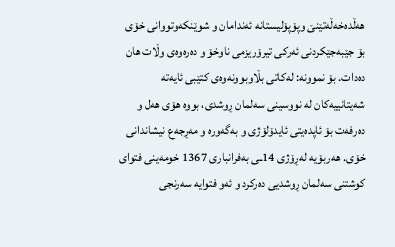هەڵدەخەڵەتێنێ وپۆپۆلیستانە ئەندامان و شوێنکەوتووانی خۆی بۆ جێبەجێکردنی ئەرکی تیرۆریزمی ناوخۆ و دەرەوەی وڵات هان دەدات. بۆ نموونە: لەکاتی بڵاوبوونەوەی کتێبی ئایەتە شەیتانییەکان لە نووسینی سەلمان ڕوشدی، بووە هۆی هەل و دەرفەت بۆ ئاپدەیتی ئایدۆلۆژی و بەگەورە و مەڕجەع نیشاندانی خۆی. هەربۆیە لەڕۆژی 14ـی بەفرانباری 1367 خومەینی فتوای کوشتنی سەلمان ڕوشدیی دەرکرد و ئەو فتوایە سەرنجی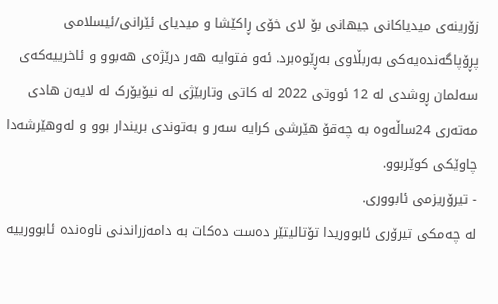زۆرینەی میدیاکانی جیهانی بۆ لای خۆی ڕاکێشا و میدیای ئێرانی/ئیسلامی پڕۆپاگەندەیەکی بەربڵاوی بەڕێوەبرد. ئەو فتوایە هەر درێژەی هەبوو و ئاخرییەکەی سەلمان ڕوشدی لە 12 ئووتی 2022 لە کاتی وتاربێژی لە نیۆیۆرک لە لایەن هادی مەتەری 24ساڵەوە بە چەقۆ هێرشی کرایە سەر و بەتوندی بریندار بوو و لەوهێرشەدا چاوێکی کوێربوو.
- تیرۆریزمی ئابووری.
لە چەمکی تیرۆری ئابووریدا تۆتالیتێر دەست دەکات بە دامەزراندنی ناوەندە ئابوورییە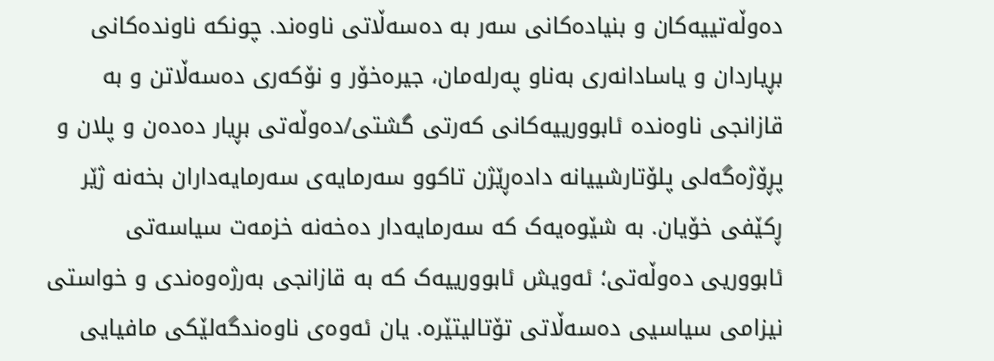دەوڵەتییەکان و بنیادەکانی سەر بە دەسەڵاتی ناوەند. چونکە ناوندەکانی بڕیاردان و یاسادانەری بەناو پەرلەمان، جیرەخۆر و نۆکەری دەسەڵاتن و بە قازانجی ناوەندە ئابوورییەکانی کەرتی گشتی/دەوڵەتی بڕیار دەدەن و پلان و پڕۆژەگەلی پلۆتارشییانە دادەڕێژن تاکوو سەرمایەی سەرمایەداران بخەنە ژێر ڕکێفی خۆیان. بە شێوەیەک کە سەرمایەدار دەخەنە خزمەت سیاسەتی ئابووریی دەوڵەتی؛ ئەویش ئابوورییەک کە بە قازانجی بەرژەوەندی و خواستی نیزامی سیاسیی دەسەڵاتی تۆتالیتێرە. یان ئەوەی ناوەندگەلێکی مافیایی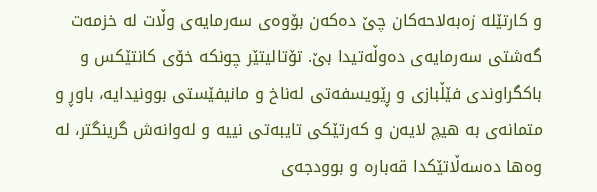و کارتێلە زەبەلاحەکان چێ دەکەن بۆوەی سەرمایەی وڵات لە خزمەت گەشتی سەرمایەی دەوڵەتیدا بێ. تۆتالیتێر چونکە خۆی کانتێکس و باکگراوندی فێڵبازی و ڕێویسفەتی لەناخ و مانیفێستی بوونیدایە، باوڕ و متمانەی بە هیچ لایەن و کەرتێکی تایبەتی نییە و لەوانەش گرینگتر، لە وەها دەسەڵاتێکدا قەبارە و بوودجەی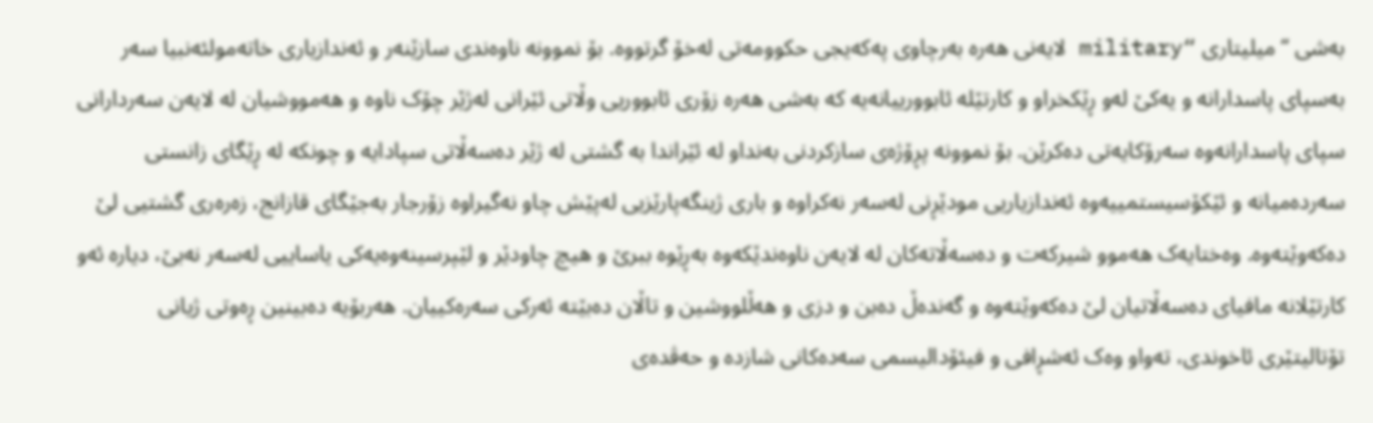بەشی “میلیتاری “military لایەنی هەرە بەرچاوی پەکەیجی حکوومەتی لەخۆ گرتووە. بۆ نموونە ناوەندی سازێنەر و ئەندازیاری خاتەمولئەنبیا سەر بەسپای پاسدارانە و یەکێ لەو ڕێکخراو و کارتێلە ئابوورییانەیە کە بەشی هەرە زۆری ئابووریی وڵاتی ئێرانی لەژێر چۆک ناوە و هەمووشیان لە لایەن سەردارانی سپای پاسدارانەوە سەرۆکایەتی دەکرێن. بۆ نموونە پڕۆژەی سازکردنی بەنداو لە ئێراندا بە گشتی لە ژێر دەسەڵاتی سپادایە و چونکە لە ڕێگای زانستی سەردەمیانە و ئێکۆسیستمییەوە ئەندازیاریی مودێڕنی لەسەر نەکراوە و باری ژینگەپارێزیی لەپێش چاو نەگیراوە زۆرجار بەجێگای قازانج، زەرەری گشتیی لێ دەکەوێتەوە. وەختایەک هەموو شیرکەت و دەسەڵاتەکان لە لایەن ناوەندێکەوە بەڕێوە ببرێ و هیچ چاودێر و لێپرسینەوەیەکی یاساییی لەسەر نەبێ، دیارە ئەو کارتێلانە مافیای دەسەڵاتیان لێ دەکەوێتەوە و گەندەڵ دەبن و دزی و هەڵلووشین و تاڵان دەبێتە ئەرکی سەرەکییان. هەربۆیە دەبینین ڕەوتی ژیانی تۆتالیتێری ئاخوندی، تەواو وەک ئەشڕافی و فیئۆدالیسمی سەدەکانی شازدە و حەڤدەی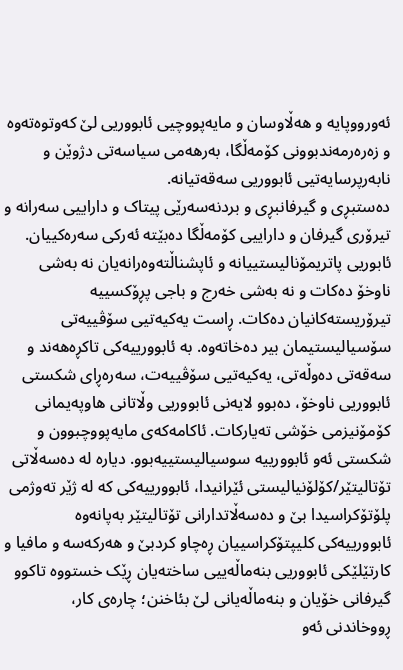ئەورووپایە و هەڵاوسان و مایەپووچیی ئابووریی لێ کەوتوەتەوە و زەرەرمەندبوونی کۆمەڵگا، بەرهەمی سیاسەتی دژوێن و نابەرپرسایەتیی ئابووریی سەقەتیانە.
دەستبڕی و گیرفانبڕی و بردنەسەرێی پیتاک و داراییی سەرانە و تیرۆری گیرفان و داراییی کۆمەڵگا دەبێتە ئەرکی سەرەکییان. ئابوریی پاتریمۆنالیستییانە و ئاپشناڵتەوەرانەیان نە بەشی ناوخۆ دەکات و نە بەشی خەرج و باجی پڕۆکسییە تیرۆریستەکانیان دەکات. ڕاست یەکیەتیی سۆڤییەتی سۆسیالیستیمان بیر دەخاتەوە. بە ئابوورییەکی تاکڕەهەند و سەقەتی دەوڵەتی، یەکیەتیی سۆڤییەت، سەرەڕای شکستی ئابووریی ناوخۆ، دەبوو لایەنی ئابووریی وڵاتانی هاوپەیمانی کۆمۆنیزمی خۆشی تەیارکات. ئاکامەکەی مایەپووچبوون و شکستی ئەو ئابوورییە سوسیالیستییەبوو. دیارە لە دەسەڵاتی تۆتالیتێر/کۆلۆنیالیستی ئێرانیدا، ئابوورییەکی کە لە ژێر تەوژمی پلۆتۆکراسیدا بێ و دەسەڵاتدارانی تۆتالیتێر بەپانەوە ئابوورییەکی کلیپتۆکراسیيان ڕەچاو کردبێ و هەرکەسە و مافیا و کارتێلێکی ئابووریی بنەماڵەییی ساختەیان ڕێک خستووە تاکوو گیرفانی خۆیان و بنەماڵەیانی لێ بئاخنن؛ چارەی کار، ڕووخاندنی ئەو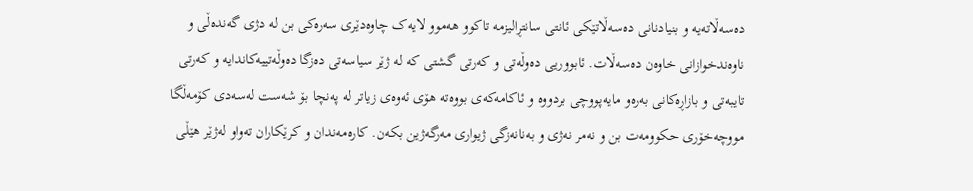دەسەڵاتەیە و بنیادنانی دەسەڵاتێکی ئانتی سانتڕالیزمە تاکوو هەموو لایەک چاوەدێری سەرەکی بن لە دژی گەندەڵی و ناوەندخوازانی خاوەن دەسەڵات. ئابووریی دەوڵەتی و کەرتی گشتی کە لە ژێر سیاسەتی دەزگا دەوڵەتییەکاندایە و کەرتی تایبەتی و بازاڕەکانی بەرەو مایەپووچی بردووە و ئاکامەکەی بووەتە هۆی ئەوەی زیاتر لە پەنچا بۆ شەست لەسەدی کۆمەڵگا مووچەخۆری حکوومەت بن و نەمر نەژی و بەنانەزگی ژیواری مەرگەژین بکەن. کارەمەندان و کرێکاران تەواو لەژێر هێڵی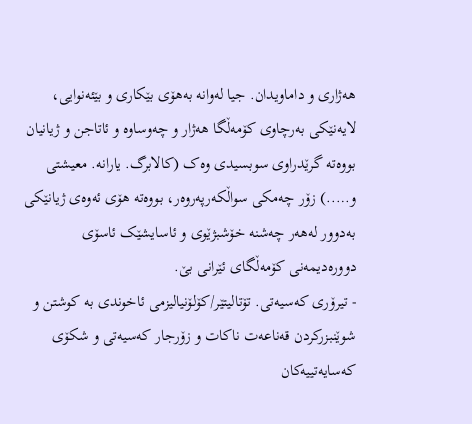هەژاری و داماویدان. جیا لەوانە بەهۆی بێکاری و بێئەنوایی، لایەنێکی بەرچاوی کۆمەڵگا هەژار و چەوساوە و ئاتاجن و ژیانیان بووەتە گرێدراوی سوبسیدی وەک (کالابرگ. یارانە. معیشتی و…..) زۆر چەمکی سواڵکەرپەروەر، بووەتە هۆی ئەوەی ژیانێکی بەدوور لەهەر چەشنە خۆشبژێوی و ئاسایشێک ئاسۆی دوورەدیمەنی کۆمەڵگای ئێرانی بێ.
- تیرۆری کەسیەتی. تۆتالیتێر/کۆلۆنیالیزمی ئاخوندی بە کوشتن و شوێنبزرکردن قەناعەت ناکات و زۆرجار کەسیەتی و شکۆی کەسایەتییەکان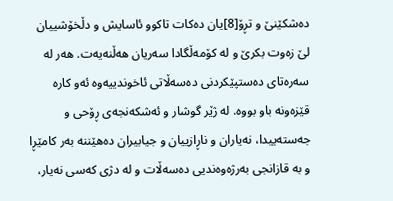دەشکێنێ و تڕۆ[8]یان دەکات تاکوو ئاسایش و دڵخۆشییان لێ زەوت بکرێ و لە کۆمەڵگادا سەریان هەڵنەیەت. هەر لە سەرەتای دەستپێکردنی دەسەڵاتی ئاخوندییەوە ئەو کارە قێزەونە باو بووە. لە ژێر گوشار و ئەشکەنجەی ڕۆحی و جەستەییدا، نەیاران و ناڕازییان و جیابیران دەهێننە بەر کامێڕا و بە قازانجی بەرژەوەندیی دەسەڵات و لە دژی کەسی نەیار،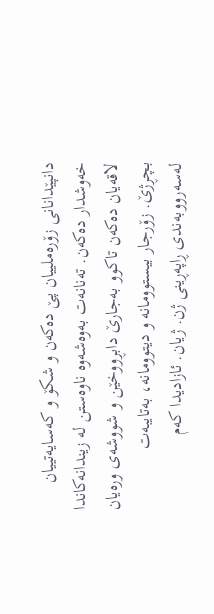دانپێدانانی زۆرەملییان پێ دەکەن و شکۆ و کەسایەتییان خەوشدار دەکەن. تەنانەت بەوەشەوە ناوەستن لە زیندانەکاندا لاقەیان دەکەن تاکوو بەجارێ دابڕووخێن و شووشەی ورەیان بچڕژێ. زۆرجار بیستوومانە و دیتوومانە، بەتایبەت لەسەرووبەندی ڕاپەڕینی ژن. ژیان. ئازادیدا کەم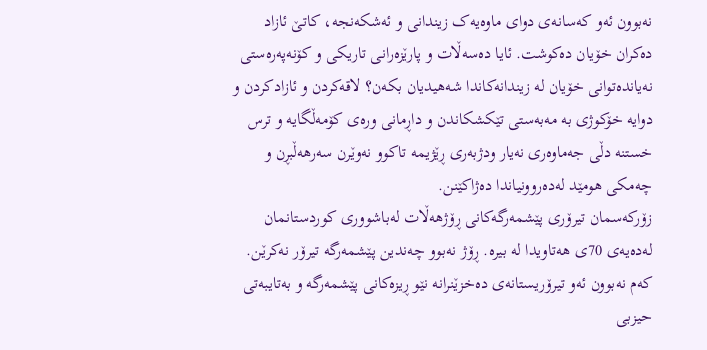نەبوون ئەو کەسانەی دوای ماوەیەک زیندانی و ئەشکەنجە، کاتێ ئازاد دەکران خۆیان دەکوشت. ئایا دەسەڵات و پارێزەرانی تاریکی و کۆنەپەرەستی نەیاندەتوانی خۆیان لە زیندانەکاندا شەهیدیان بکەن؟ لاقەکردن و ئازادکردن و دوایە خۆکوژی بە مەبەستی تێکشکاندن و داڕمانی ورەی کۆمەڵگایە و ترس خستنە دڵی جەماوەری نەیار ودژبەری ڕێژیمە تاکوو نەوێرن سەرهەڵبڕن و چەمکی هومێد لەدەروونیاندا دەژاکێنن.
زۆرکەسمان تیرۆری پێشمەرگەکانی ڕۆژهەڵات لەباشووری کوردستانمان لەدەیەی 70ی هەتاویدا لە بیرە. ڕۆژ نەبوو چەندین پێشمەرگە تیرۆر نەکرێن. کەم نەبوون ئەو تیرۆریستانەی دەخزێنرانە نێو ڕیزەکانی پێشمەرگە و بەتایبەتی حیزبی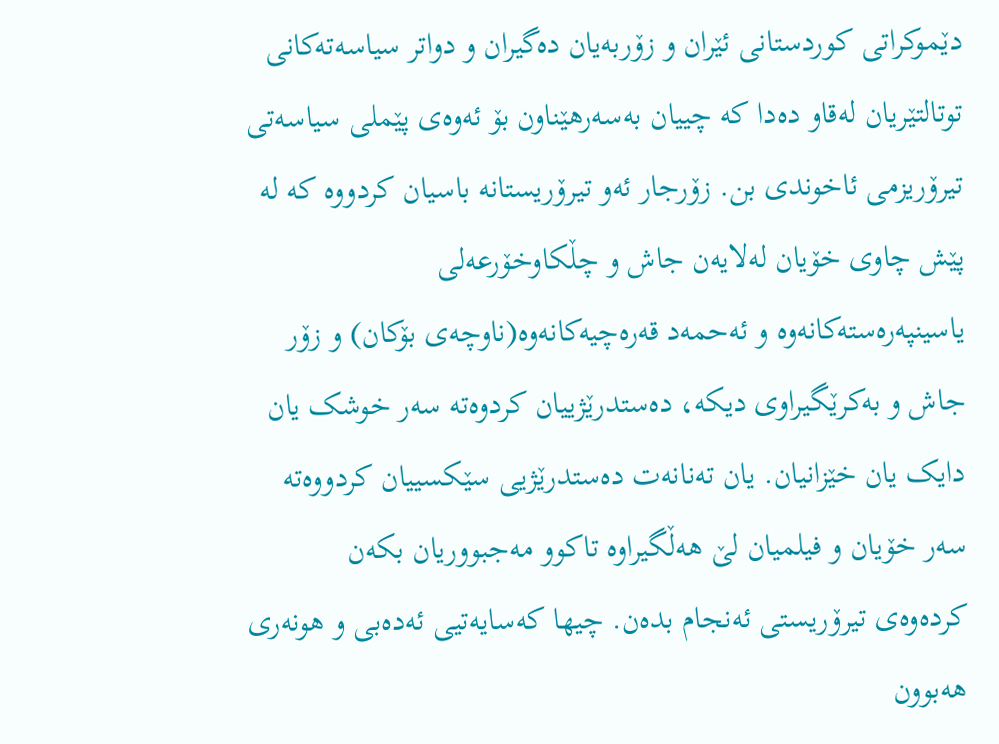دێموکراتی کوردستانی ئێران و زۆربەیان دەگیران و دواتر سیاسەتەکانی توتالتێریان لەقاو دەدا کە چییان بەسەرهێناون بۆ ئەوەی پێملی سیاسەتی تیرۆریزمی ئاخوندی بن. زۆرجار ئەو تیرۆریستانە باسیان کردووە کە لە پێش چاوی خۆیان لەلایەن جاش و چڵکاوخۆرعەلی یاسینپەرەستەکانەوە و ئەحمەد قەرەچیەکانەوە(ناوچەی بۆکان) و زۆر جاش و بەکرێگیراوی دیکە، دەستدرێژییان کردوەتە سەر خوشک یان دایک یان خێزانیان. یان تەنانەت دەستدرێژیی سێکسییان کردووەتە سەر خۆیان و فیلمیان لێ هەڵگیراوە تاکوو مەجبووریان بکەن کردەوەی تیرۆریستی ئەنجام بدەن. چیها کەسایەتیی ئەدەبی و هونەری هەبوون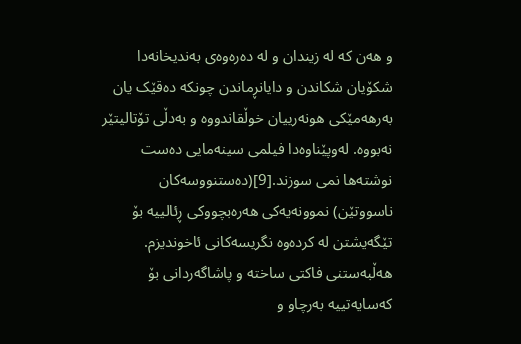و هەن کە لە زیندان و لە دەرەوەی بەندیخانەدا شکۆیان شکاندن و دایانڕماندن چونکە دەقێک یان بەرهەمێکی هونەرییان خوڵقاندووە و بەدڵی تۆتالیتێر نەبووە. لەوپێناوەدا فیلمی سینەمایی دەست نوشتەها نمی سوزند.[9](دەستنووسەکان ناسووتێن) نموونەیەکی هەرەبچووکی ڕئالییە بۆ تێگەیشتن لە کردەوە نگریسەکانی ئاخوندیزم. هەڵبەستنی فاکتی ساختە و پاشاگەردانی بۆ کەسایەتییە بەرچاو و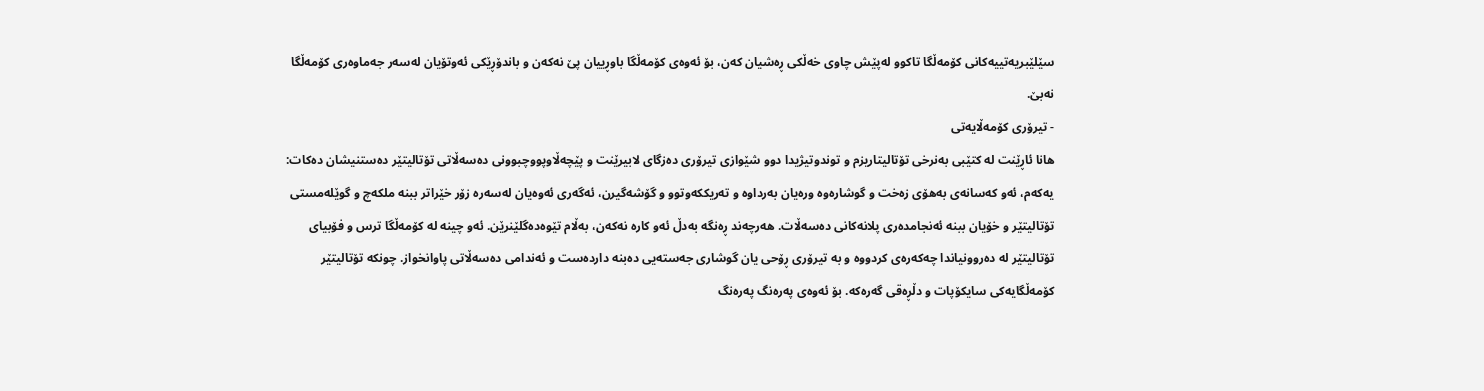سێلێبریەتییەکانی کۆمەڵگا تاکوو لەپێش چاوی خەڵکی ڕەشیان کەن، بۆ ئەوەی کۆمەڵگا باوڕییان پێ نەکەن و باندۆڕێکی ئەوتۆیان لەسەر جەماوەری کۆمەڵگا نەبێ.
- تیرۆری کۆمەڵایەتی
هانا ئاڕێنت لە کتێبی بەنرخی تۆتالیتاریزم و توندوتیژیدا دوو شێوازی تیرۆری دەزگای لابیرێنت و پێچەڵاوپووچبوونی دەسەڵاتی تۆتالیتێر دەستنیشان دەکات:
یەکەم، ئەو کەسانەی بەهۆی زەخت و گوشارەوە ورەیان بەرداوە و تەریککەوتوو و گۆشەگیرن، ئەگەری ئەوەیان لەسەرە زۆر خێراتر ببنە ملکەچ و گوێلەمستی تۆتالیتێر و خۆیان ببنە ئەنجامدەری پلانەکانی دەسەڵات. هەرچەند ڕەنگە بەدڵ ئەو کارە نەکەن، بەڵام تێوەدەگلێنرێن. ئەو چینە لە کۆمەڵگا ترس و فۆبیای تۆتالیتێر لە دەروونیاندا چەکەرەی کردووە و بە تیرۆری ڕۆحی یان گوشاری جەستەیی دەبنە داردەست و ئەندامی دەسەڵاتی پاوانخواز. چونکە تۆتالیتێر کۆمەڵگایەکی سایکۆپات و دڵڕەقی گەرەکە. بۆ ئەوەی پەرەنگ پەرەنگ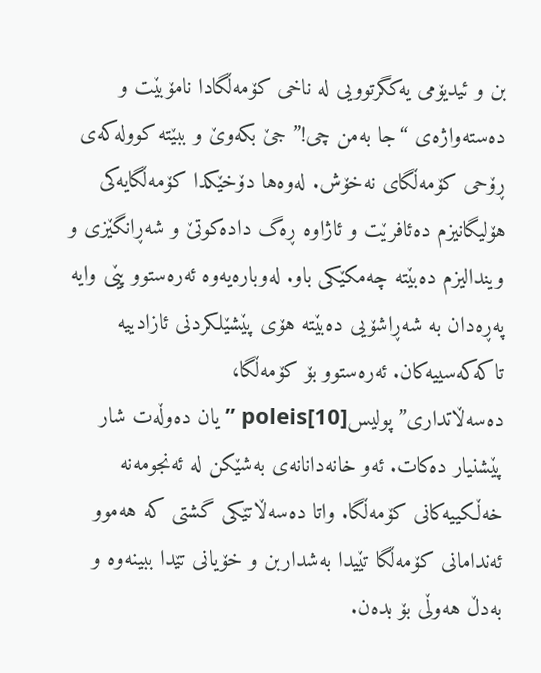بن و ئیدیۆمی یەکگرتوویی لە ناخی کۆمەڵگادا نامۆبێت و دەستەواژەی “جا بەمن چی!” جێ بکەوێ و ببێتە کوولەکەی ڕۆحی کۆمەڵگای نەخۆش. لەوەها دۆخێکدا کۆمەڵگایەکی هۆلیگانیزم دەئافرێت و ئاژاوە ڕەگ دادەکوتێ و شەڕانگێزی و ویندالیزم دەبێتە چەمکێکی باو. لەوبارەیەوە ئەرەستوو پێی وایە پەڕەدان بە شەڕاشۆیی دەبێتە هۆی پێشێلکردنی ئازادییە تاکەکەسییەکان. ئەرەستوو بۆ کۆمەڵگا، دەسەڵاتداری”پولیسpoleis[10] ” یان دەوڵەت شار پێشنیار دەکات. ئەو خانەدانانەی بەشێکن لە ئەنجومەنە خەڵکیيەکانی کۆمەڵگا. واتا دەسەڵاتێکی گشتی کە هەموو ئەندامانی کۆمەڵگا تێیدا بەشداربن و خۆیانی تێدا ببینەوە و بەدڵ هەوڵی بۆ بدەن.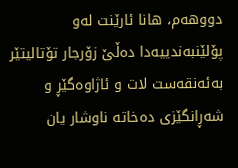دووهەم، هانا ئارێنت لەو پۆلێنبەندییەدا دەڵێ زۆرجار تۆتالیتێر بەئەنقەست لات و ئاژاوەگێڕ و شەڕانگێزی دەخاتە ناوشار یان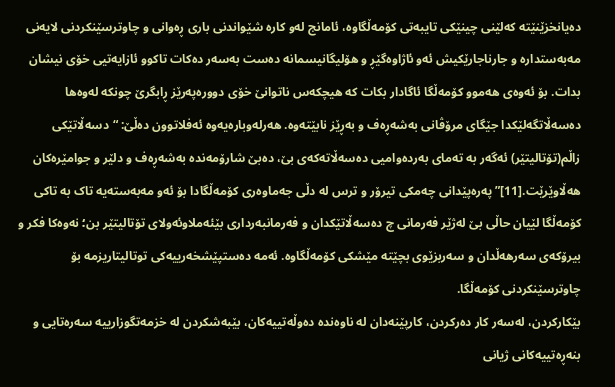دەیانخزێنێتە کەلێنی چینێکی تایبەتی کۆمەڵگاوە، ئامانج لەو کارە شێواندنی باری ڕەوانی و چاوترسێنکردنی لایەنی مەبەستدارە و جارناجارێکیش ئەو ئاژاوەگێڕ و هۆلیگانیسمانە دەست بەسەر دەکات تاکوو ئازایەتیی خۆی نیشان بدات. بۆ ئەوەی هەموو کۆمەڵگا ئاگادار بکات کە هیچکەس ناتوانێ خۆی دوورەپەرێز ڕابگرێ چونکە لەوەها دەسەڵاتگەلێکدا جێگای مرۆڤانی بەشەڕەف و بەڕێز نابێتەوە. هەرلەوبارەیەوە ئەفلاتوون دەڵێ: “دسەڵاتێکی زاڵم(تۆتالیتێر) ئەگەر بە تەمای بەردەوامیی دەسەڵاتەکەی بێ، دەبێ شارۆمەندە بەشەڕەف و دلێر و جوامێرەکان هەڵاوێرێت.[11]” پەرەپێدانی چەمکی تیرۆر و ترس لە دڵی جەماوەری کۆمەڵگادا بۆ ئەو مەبەستەیە تاک بە تاکی کۆمەڵگا لێیان حاڵی بێ لەژێر فەرمانی چ دەسەڵاتێکدان و فەرمانبەرداری بێئەملاوئەولای تۆتالیتێر بن؛ نەوەکا فکر و بیرۆکەی سەرهەڵدان و سەربزێوی بچێتە مێشکی کۆمەڵگاوە. ئەمە دەستپێشخەرییەکی توتالیتاریزمە بۆ چاوترسێنکردنی کۆمەڵگا.
بێکارکردن، لەسەر کار دەرکردن، کارپێنەدان لە ناوەندە دەوڵەتییەکان، بێبەشکردن لە خزمەتگوزارییە سەرەتایی و بنەڕەتییەکانی ژیانی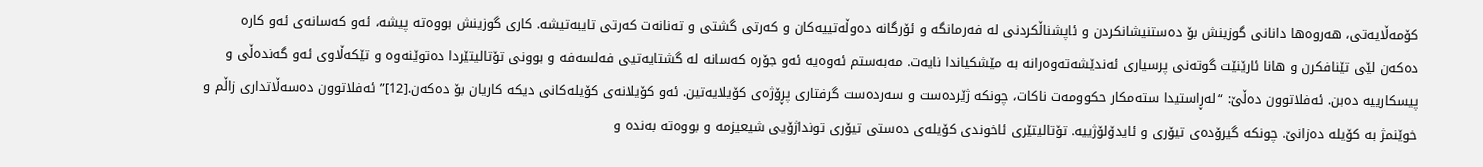کۆمەڵایەتی، هەروەها دانانی گوزینش بۆ دەستنیشانکردن و ئاپشناڵکردنی لە فەرمانگە و ئۆرگانە دەوڵەتییەکان و کەرتی گشتی و تەنانەت کەرتی تایبەتیشە. کاری گوزینش بووەتە پیشە، ئەو کەسانەی ئەو کارە دەکەن لێی تێنافکرن و هانا ئارێنێت گوتەنی پرسیاری ئەندێشەتەوەرانە بە مێشکیاندا نایەت. مەبەستم ئەوەیە ئەو جۆرە کەسانە لە گشتایەتیی فەلسەفە و بوونی تۆتالیتێردا دەتوێنەوە و تێکەڵاوی ئەو گەندەڵی و پیسکارییە دەبن. ئەفلاتوون دەڵێ: “لەڕاستیدا ستەمکار حکوومەت ناکات، چونکە ژێردەست و سەردەست گرفتاری پڕۆژەی کۆیلایەتین. ئەو کۆیلانەی کۆیلەکانی دیکە کاریان بۆ دەکەن.[12]” ئەفلاتوون دەسەڵاتداری زاڵم و خوێنمژ بە کۆیلە دەزانێ. چونکە گیرۆدەی تیۆری و ئایدۆلۆژییە. تۆتالیتێری ئاخوندی کۆیلەی دەستی تیۆری تونداژۆیی شیعیزمە و بووەتە بەندە و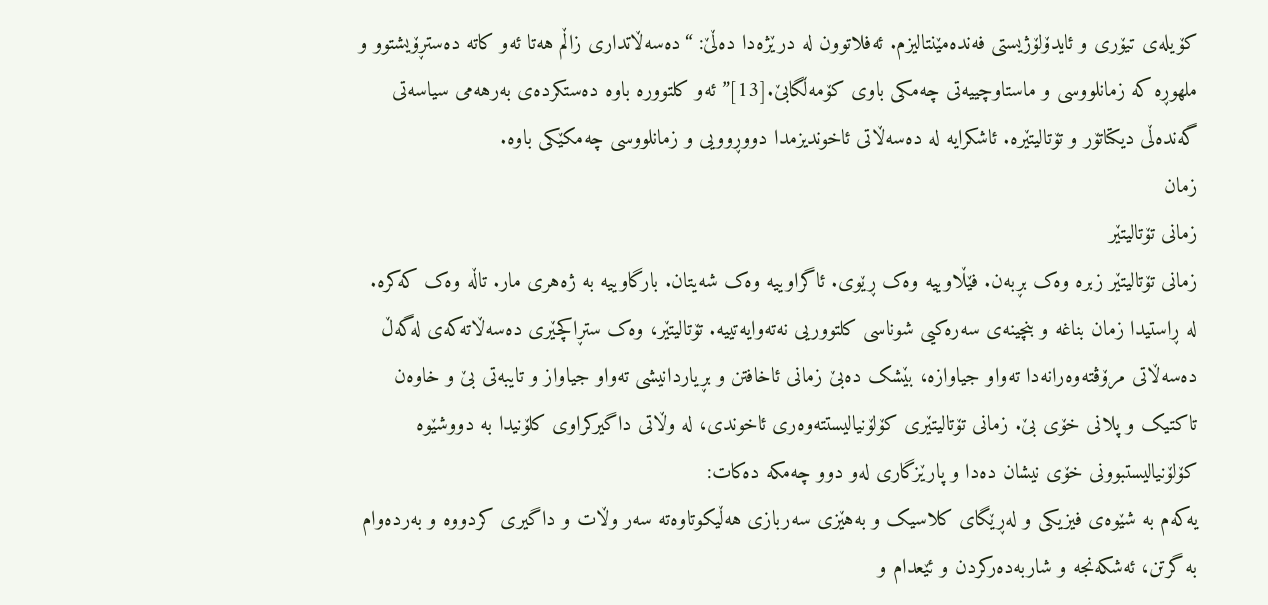کۆیلەی تیۆری و ئایدۆلۆژیستی فەندەمێنتالیزم. ئەفلاتوون لە درێژەدا دەڵێ: “دەسەڵاتداری زاڵم هەتا ئەو کاتە دەستڕۆیشتوو و ملهوڕە کە زمانلووسی و ماستاوچییەتی چەمکی باوی کۆمەڵگابێ.[13]” ئەو کلتوورە باوە دەستکردەی بەرهەمی سیاسەتی گەندەڵی دیکتاتۆر و تۆتالیتێرە. ئاشکرایە لە دەسەڵاتی ئاخوندیزمدا دووڕوویی و زمانلووسی چەمکێکی باوە.
زمان
زمانی تۆتالیتێر
زمانی تۆتالیتێر زبرە وەک بڕبەن. فێڵاوییە وەک ڕێوی. ئاگراوییە وەک شەیتان. بارگاوییە بە ژەهری مار. تاڵە وەک کەکرە.
لە ڕاستیدا زمان بناغە و بنچینەی سەرەکیی شوناسی کلتووریی نەتەوایەتییە. تۆتالیتێر، وەک ستڕاکچێری دەسەڵاتەکەی لەگەڵ دەسەڵاتی مرۆڤتەوەرانەدا تەواو جیاوازە، بێشک دەبێ زمانی ئاخافتن و بڕیاردانیشی تەواو جیاواز و تایبەتی بێ و خاوەن تاکتیک و پلانی خۆی بێ. زمانی تۆتالیتێری کۆلۆنیالیستتەوەری ئاخوندی، لە وڵاتی داگیرکراوی کلۆنیدا بە دووشێوە کۆلۆنیالیستبوونی خۆی نیشان دەدا و پارێزگاری لەو دوو چەمکە دەکات:
یەکەم بە شێوەی فیزیکی و لەڕێگای کلاسیک و بەهێزی سەربازی هەڵیکوتاوەتە سەر وڵات و داگیری کردووە و بەردەوام بە گرتن، ئەشکەنجە و شاربەدەرکردن و ئێعدام و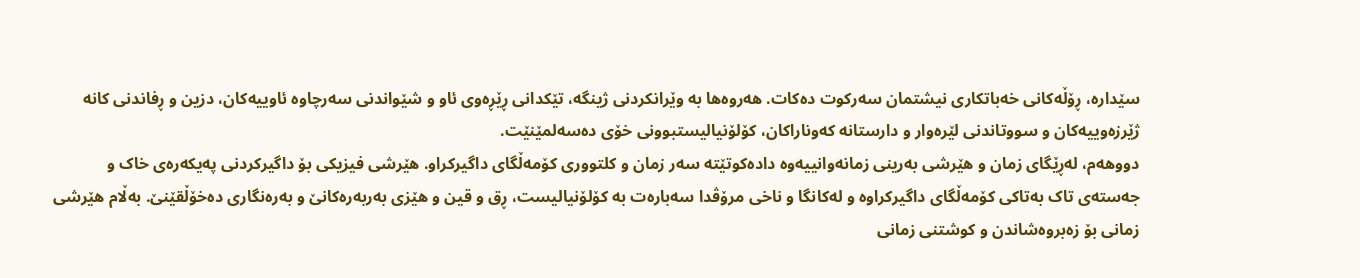سێدارە، ڕۆڵەکانی خەباتکاری نیشتمان سەرکوت دەکات. هەروەها بە وێرانکردنی ژینگە، تێکدانی ڕێڕەوی ئاو و شێواندنی سەرچاوە ئاوییەکان، دزین و ڕفاندنی کانە ژێرزەوییەکان و سووتاندنی لێرەوار و دارستانە کەوناراکان، کۆلۆنیالیستبوونی خۆی دەسەلمێنێت.
دووهەم، لەڕێگای زمان و هێرشی بەرینی زمانەوانییەوە دادەکوتێتە سەر زمان و کلتووری کۆمەڵگای داگیرکراو. هێرشی فیزیکی بۆ داگیرکردنی پەیکەرەی خاک و جەستەی تاک بەتاکی کۆمەڵگای داگیرکراوە و لەکانگا و ناخی مرۆڤدا سەبارەت بە کۆلۆنیالیست، ڕق و قین و هێزی بەربەرەکانێ و بەرەنگاری دەخۆڵقێنێ. بەڵام هێرشی زمانی بۆ زەبروەشاندن و کوشتنی زمانی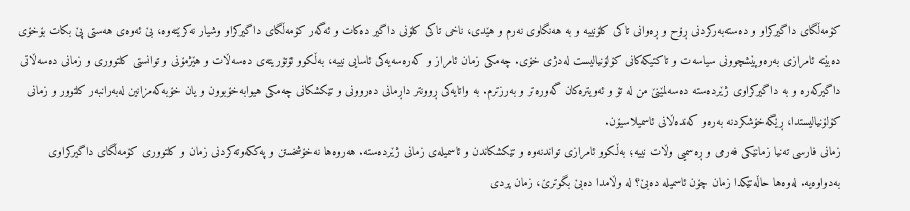کۆمەڵگای داگیرکراو و دەستەبەرکردنی ڕۆح و ڕەوانی تاکی کلۆنییە و بە هەنگاوی نەرم و هێدی، ناخی تاکی کلۆنی داگیر دەکات و ئەگەر کۆمەڵگای داگیرکراو وشیار نەکرێتەوە، بێ ئەوەی هەستی پێ بکات بۆخۆی دەبێتە ئامرازی بەرەوپێشچوونی سیاسەت و تاکتیکەکانی کۆلۆنیالیست لەدژی خۆی. چەمکی زمان ئامراز و کەرەسەیەکی ئاسایی نییە، بەڵکوو ئۆتۆریتەی دەسەڵات و هێژمۆنی و توانستی کلتووری و زمانی دەسەڵاتی داگیرکەرە و بە داگیرکراوی ژێردەستە دەسەلمێنێ من لە تۆ و ئەویترەکان گەورەتر و بەرزترم. بە واتایەکی ڕوونتر داڕمانی دەروونی و تێکشکانی چەمکی هیوابەخۆبوون و یان خۆبەکەمزانین لەبەرانبەر کلتوور و زمانی کۆلۆنیالیستدا، ڕێگەخۆشکردنە بەرەو کەندەڵانی ئاسمیلاسیۆن.
زمانی فارسی تەنیا زمانێکی فەرمی و ڕەسمیی وڵات نییە؛ بەڵکوو ئامرازی تواندنەوە و تێکشکاندن و ئاسمیلەی زمانی ژێردەستە. هەروەها نەخۆشخستن و پەککەوتەکردنی زمان و کلتووری کۆمەڵگای داگیرکراوی بەدواوەیە. لەوەها حاڵەتێکدا زمان چۆن ئاسمیلە دەبێ؟ لە وڵامدا دەبێ بگوترێ، زمان پردی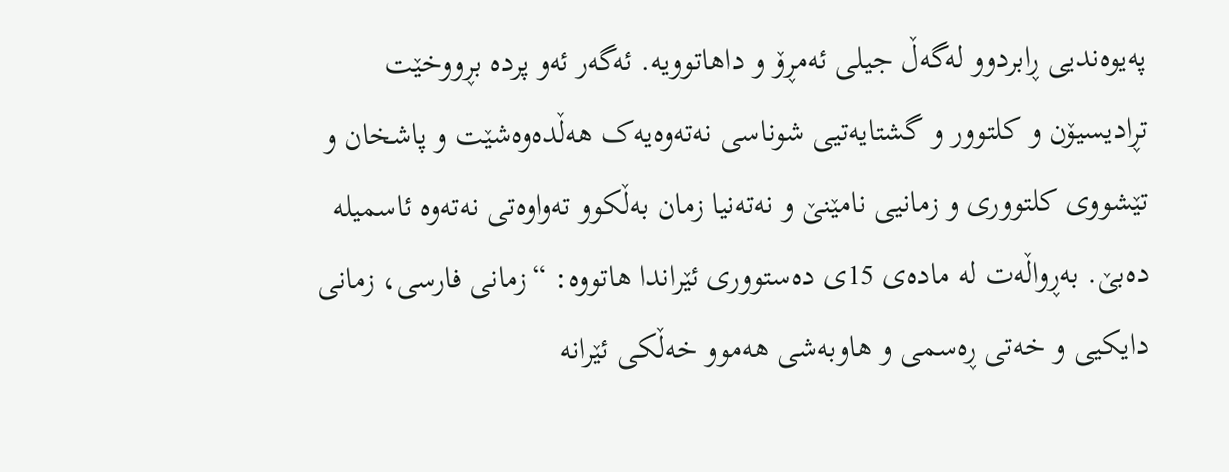پەیوەندیی ڕابردوو لەگەڵ جیلی ئەمڕۆ و داهاتوویە. ئەگەر ئەو پردە بڕووخێت تڕادیسیۆن و کلتوور و گشتایەتیی شوناسی نەتەوەیەک هەڵدەوەشێت و پاشخان و تێشووی کلتووری و زمانیی نامێنێ و نەتەنیا زمان بەڵکوو تەواوەتی نەتەوە ئاسمیلە دەبێ. بەڕواڵەت لە مادەی 15ی دەستووری ئێراندا هاتووە: “زمانی فارسی، زمانی دایکیی و خەتی ڕەسمی و هاوبەشی هەموو خەڵکی ئێرانە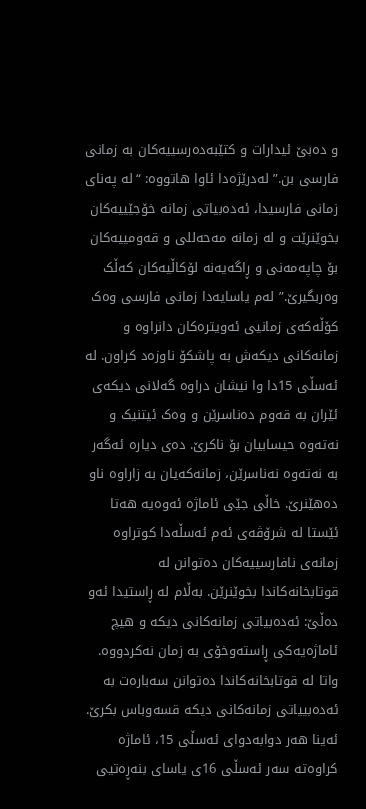و دەبێ ئیدارات و کتێبەدەرسییەکان بە زمانی فارسی بن.” لەدرێژەدا ئاوا هاتووە: “لە پەنای زمانی فارسیدا، ئەدەبیاتی زمانە خۆجێییەکان بخوێنرێت و لە زمانە مەحەللی و قەومییەکان بۆ چاپەمەنی و ڕاگەیەنە لۆکاڵیەکان کەڵک وەربگیرێ.” لەم یاسایەدا زمانی فارسی وەک کۆڵەکەی زمانیی ئەویترەکان دانراوە و زمانەکانی دیکەش بە پاشکۆ ناوزەد کراون. لە ئەسڵی 15دا وا نیشان دراوە گەلانی دیکەی ئێران بە قەوم دەناسرێن و وەک ئیتنیک و نەتەوە حیسابیان بۆ ناکرێ. دەی دیارە ئەگەر بە نەتەوە نەناسرێن، زمانەکەیان بە زاراوە ناو دەهێنرێ. خاڵی جێی ئاماژە ئەوەیە هەتا ئێستا لە شرۆڤەی ئەم ئەسڵەدا کوتراوە زمانەی نافارسییەکان دەتوانن لە قوتابخانەکاندا بخوێنرێن. بەڵام لە ڕاستیدا ئەو دەڵێ: ئەدەبیاتی زمانەکانی دیکە و هیچ ئاماژەیەکی ڕاستەوخۆی بە زمان نەکردووە. واتا لە قوتابخانەکاندا دەتوانن سەبارەت بە ئەدەبییاتی زمانەکانی دیکە قسەوباس بکرێ. ئەینا هەر دوابەدوای ئەسڵی 15، ئاماژە کراوەتە سەر ئەسڵی 16ی یاسای بنەڕەتیی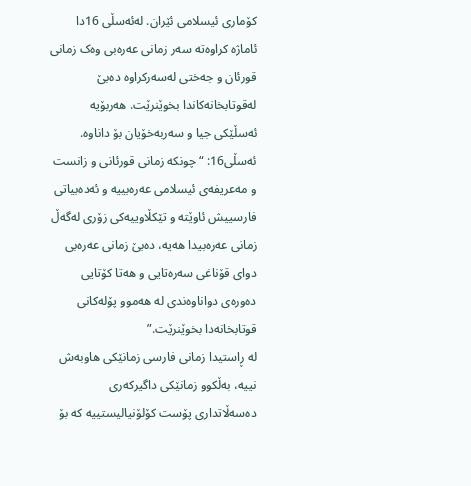کۆماری ئیسلامی ئێران. لەئەسڵی 16دا ئاماژە کراوەتە سەر زمانی عەرەبی وەک زمانی قورئان و جەختی لەسەرکراوە دەبێ لەقوتابخانەکاندا بخوێنرێت. هەربۆیە ئەسڵێکی جیا و سەربەخۆیان بۆ داناوە. ئەسڵی16: “چونکە زمانی قورئانی و زانست و مەعریفەی ئیسلامی عەرەبییە و ئەدەبیاتی فارسییش ئاوێتە و تێکڵاوییەکی زۆری لەگەڵ زمانی عەرەبیدا هەیە، دەبێ زمانی عەرەبی دوای قۆناغی سەرەتایی و هەتا کۆتایی دەورەی دواناوەندی لە هەموو پۆلەکانی قوتابخانەدا بخوێنرێت.”
لە ڕاستیدا زمانی فارسی زمانێکی هاوبەش نییە، بەڵکوو زمانێکی داگیرکەری دەسەڵاتداری پۆست کۆلۆنیالیستییە کە بۆ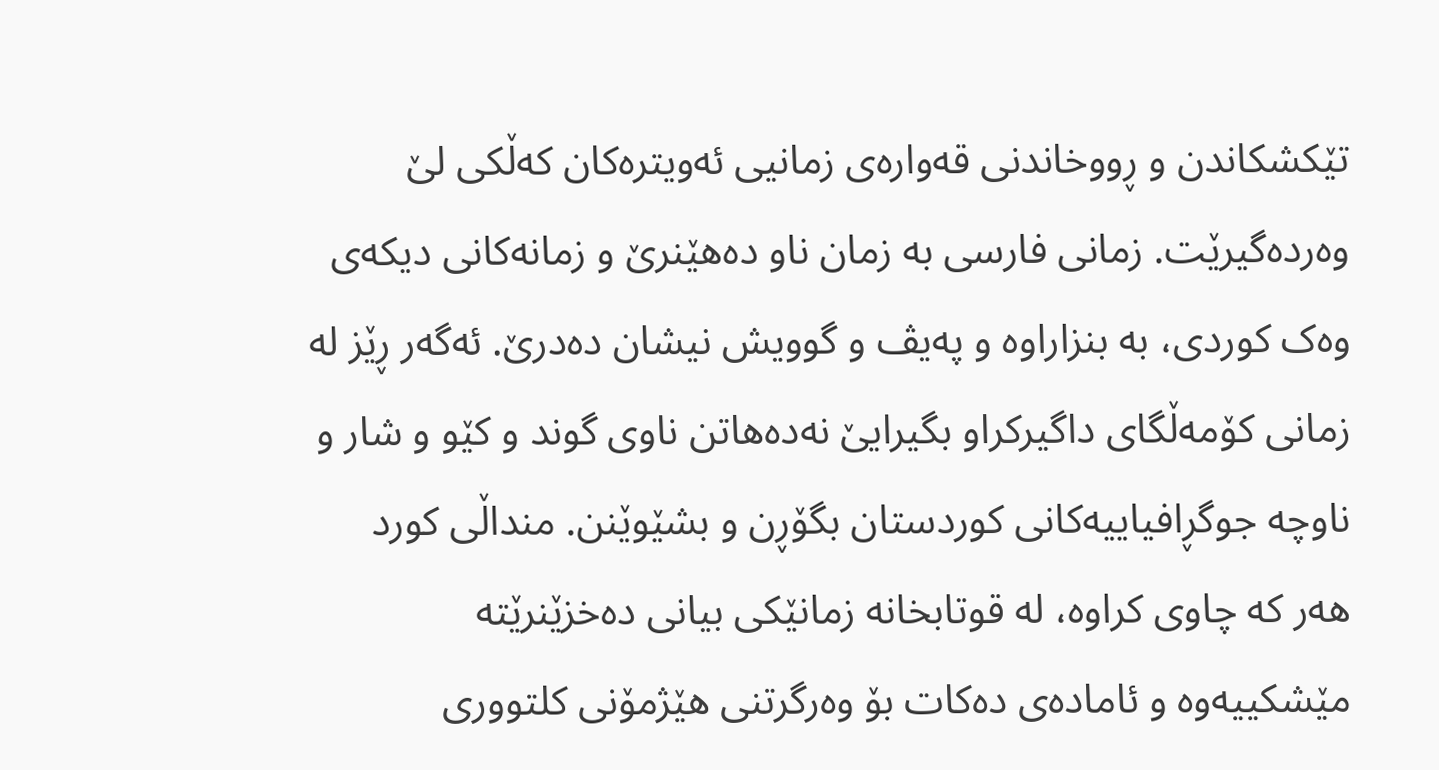تێکشکاندن و ڕووخاندنی قەوارەی زمانیی ئەویترەکان کەڵکی لێ وەردەگیرێت. زمانی فارسی بە زمان ناو دەهێنرێ و زمانەکانی دیکەی وەک کوردی، بە بنزاراوە و پەیڤ و گوویش نیشان دەدرێ. ئەگەر ڕێز لە زمانی کۆمەڵگای داگیرکراو بگیرایێ نەدەهاتن ناوی گوند و کێو و شار و ناوچە جوگڕافیاییەکانی کوردستان بگۆڕن و بشێوێنن. منداڵی کورد هەر کە چاوی کراوە، لە قوتابخانە زمانێکی بیانی دەخزێنرێتە مێشکییەوە و ئامادەی دەکات بۆ وەرگرتنی هێژمۆنی کلتووری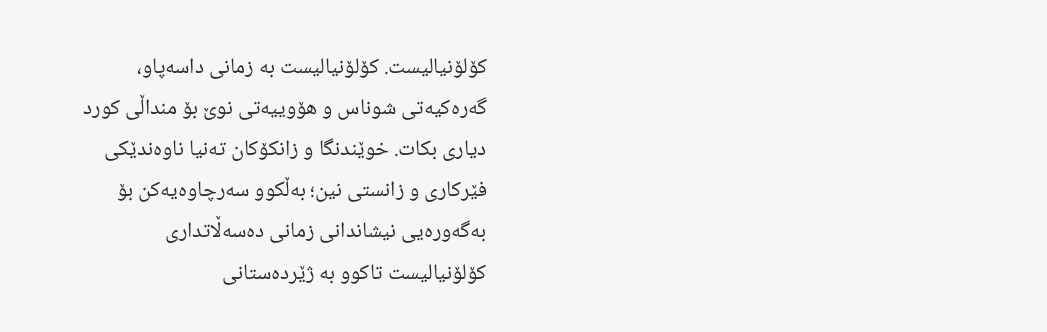کۆلۆنیالیست. کۆلۆنیالیست بە زمانی داسەپاو، گەرەکیەتی شوناس و هۆوییەتی نوێ بۆ منداڵی کورد دیاری بکات. خوێندنگا و زانکۆکان تەنیا ناوەندێکی فێرکاری و زانستی نین؛ بەڵکوو سەرچاوەیەکن بۆ بەگەورەیی نیشاندانی زمانی دەسەڵاتداری کۆلۆنیالیست تاکوو بە ژێردەستانی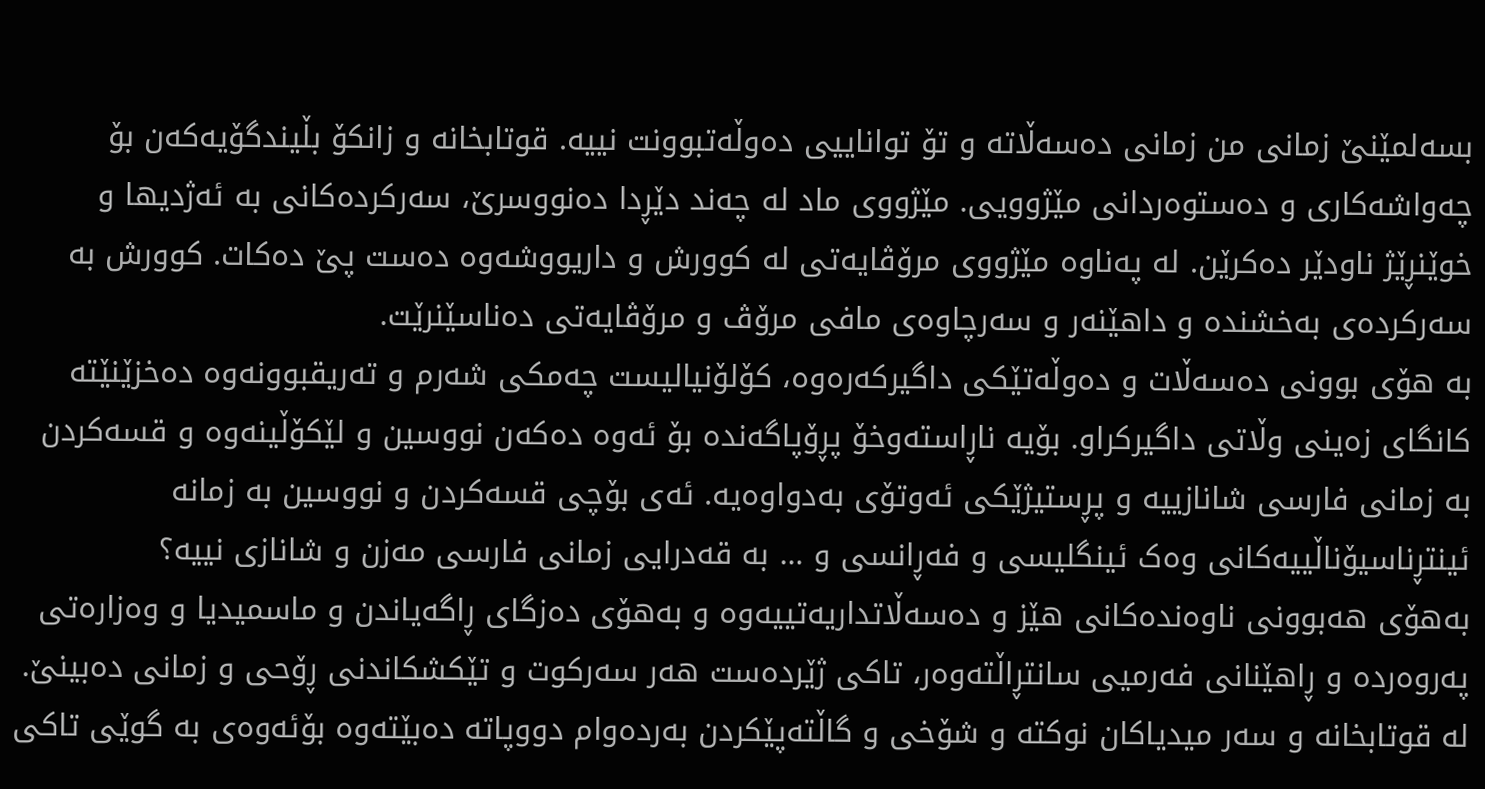بسەلمێنێ زمانی من زمانی دەسەڵاتە و تۆ تواناییی دەوڵەتبوونت نییە. قوتابخانە و زانکۆ بڵیندگۆیەکەن بۆ چەواشەکاری و دەستوەردانی مێژوویی. مێژووی ماد لە چەند دێڕدا دەنووسرێ، سەرکردەکانی بە ئەژدیها و خوێنڕێژ ناودێر دەکرێن. لە پەناوە مێژووی مرۆڤایەتی لە کوورش و داریووشەوە دەست پێ دەکات. کوورش بە سەرکردەی بەخشندە و داهێنەر و سەرچاوەی مافی مرۆڤ و مرۆڤایەتی دەناسێنرێت.
بە هۆی بوونی دەسەڵات و دەوڵەتێکی داگیرکەرەوە، کۆلۆنیالیست چەمکی شەرم و تەریقبوونەوە دەخزێنێتە کانگای زەینی وڵاتی داگیرکراو. بۆیە ناڕاستەوخۆ پڕۆپاگەندە بۆ ئەوە دەکەن نووسین و لێکۆڵینەوە و قسەکردن بە زمانی فارسی شانازییە و پڕستیژێکی ئەوتۆی بەدواوەیە. ئەی بۆچی قسەکردن و نووسین بە زمانە ئینتڕناسیۆناڵییەکانی وەک ئینگلیسی و فەڕانسی و … بە قەدرایی زمانی فارسی مەزن و شانازی نییە؟
بەهۆی هەبوونی ناوەندەکانی هێز و دەسەڵاتداریەتییەوە و بەهۆی دەزگای ڕاگەیاندن و ماسمیدیا و وەزارەتی پەروەردە و ڕاهێنانی فەرمیی سانتڕاڵتەوەر، تاکی ژێردەست هەر سەرکوت و تێکشکاندنی ڕۆحی و زمانی دەبینێ. لە قوتابخانە و سەر میدیاکان نوکتە و شۆخی و گاڵتەپێکردن بەردەوام دووپاتە دەبێتەوە بۆئەوەی بە گوێی تاکی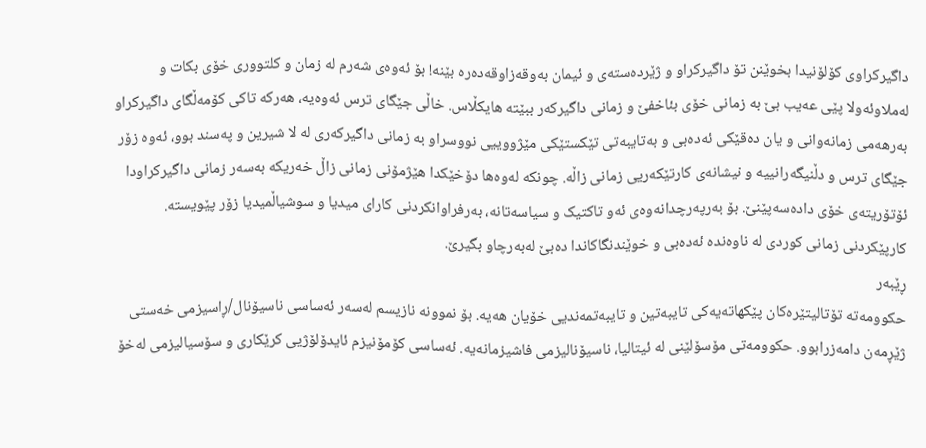داگیرکراوی کۆلۆنیدا بخوێنن تۆ داگیرکراو و ژێردەستەی و ئیمان بەوقەزاوقەدەرە بێنە! بۆ ئەوەی شەرم لە زمان و کلتووری خۆی بکات و لەملاوئەولا پێی عەیب بێ بە زمانی خۆی بئاخفێ و زمانی داگیرکەر ببێتە هایکڵاس. خاڵی جێگای ترس ئەوەیە، هەرکە تاکی کۆمەڵگای داگیرکراو بەرهەمی زمانەوانی و یان دەقێکی ئەدەبی و بەتایبەتی تێکستێکی مێژووییی نووسراو بە زمانی داگیرکەری لە لا شیرین و پەسند بوو، ئەوە زۆر جێگای ترس و دڵنیگەرانییە و نیشانەی کارتێکەریی زمانی زاڵە. چونکە لەوەها دۆخێکدا هێژمۆنی زمانی زاڵ خەریکە بەسەر زمانی داگیرکراودا ئۆتۆریتەی خۆی دادەسەپێنێ. بۆ بەرپەرچدانەوەی ئەو تاکتیک و سیاسەتانە، بەرفراوانکردنی کارای میدیا و سوشیاڵمیدیا زۆر پێویستە. کارپێکردنی زمانی کوردی لە ناوەندە ئەدەبی و خوێندنگاکاندا دەبێ لەبەرچاو بگیرێ.
ڕێبەر
حکوومەتە تۆتالیتێرەکان پێکهاتەیەکی تایبەتین و تایبەتمەندیی خۆیان هەیە. بۆ نموونە نازیسم لەسەر ئەساسی ناسیۆنال/ڕاسیزمی خەستی ژێڕمەن دامەزرابوو. حکوومەتی مۆسۆلێنی لە ئیتالیا، ناسیۆنالیزمی فاشیزمانەیە. ئەساسی کۆمۆنیزم ئایدۆلۆژیی کرێکاری و سۆسیالیزمی لەخۆ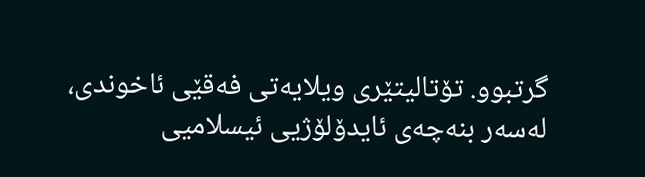گرتبوو. تۆتالیتێری ویلایەتی فەقێی ئاخوندی، لەسەر بنەچەی ئایدۆلۆژیی ئیسلامیی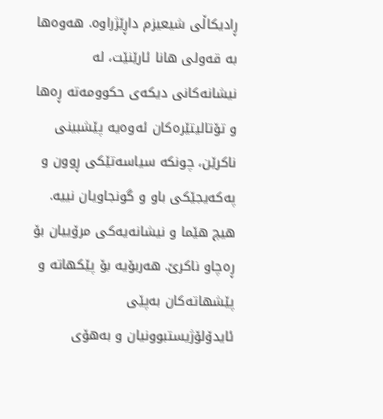ڕادیکاڵی شیعیزم داڕێژراوە. هەوەها بە قەولی هانا ئارێنێت، لە نیشانەکانی دیکەی حکوومەتە ڕەها و تۆتالیتێرەکان ئەوەیە پێشبینی ناکرێن، چونکە سیاسەتێکی ڕوون و پەکەیجێکی باو و گونجاویان نییە. هیچ هێما و نیشانەیەکی مرۆییان بۆ ڕەچاو ناکرێ. هەربۆیە بۆ پێکهاتە و پێشهاتەکان بەپێی ئایدۆلۆژیستبوونیان و بەهۆی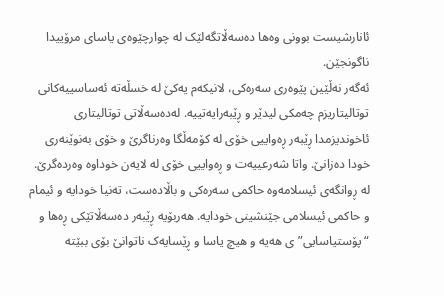ئانارشیست بوونی وەها دەسەڵاتگەلێک لە چوارچێوەی یاسای مرۆییدا ناگونجێن.
ئەگەر نەڵێین پێوەری سەرەکی، لانیکەم یەکێ لە خسڵەتە ئەساسییەکانی توتالیتاریزم چەمکی لیدێر و ڕێبەرایەتییە. لەدەسەڵاتی توتالیتاری ئاخوندیزمدا ڕێبەر ڕەواییی خۆی لە کۆمەڵگا وەرناگرێ و خۆی بەنوێنەری خودا دەزانێ. واتا شەرعییەت و ڕەواییی خۆی لە لایەن خوداوە وەردەگرێ. لە ڕوانگەی ئیسلامەوە حاکمی سەرەکی و باڵادەست، تەنیا خودایە و ئیمام و حاکمی ئیسلامی جێنشینی خودایە. هەربۆیە ڕێبەر دەسەڵاتێکی ڕەها و “پۆستیاسایی”ی هەیە و هیچ یاسا و ڕێسایەک ناتوانێ بۆی ببێتە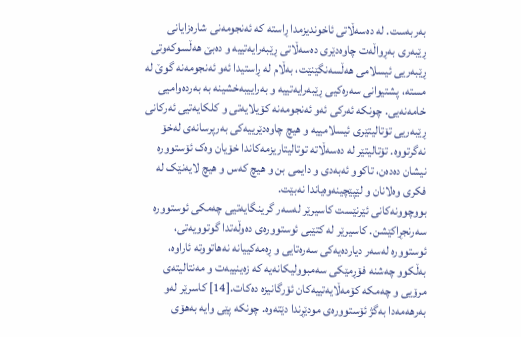بەربەست. لە دەسەڵاتی ئاخوندیزمدا ڕاستە کە ئەنجومەنی شارەزایانی ڕێبەری بەڕواڵەت چاوەدێری دەسەڵاتی ڕێبەرایەتییە و دەبێ هەڵسوکەوتی ڕێبەریی ئیسلامی هەڵسەنگێنێت، بەڵام لە ڕاستیدا ئەو ئەنجومەنە گوێ لە مستە، پشتیوانی سەرەکیی ڕێبەرایەتییە و بەراییبەخشینە بە بەردەوامیی خامەنەیی. چونکە ئەرکی ئەو ئەنجومەنە کۆیلایەتی و کلکایەتیی ئەرکانی ڕێبەریی تۆتالیتێری ئیسلامییە و هیچ چاوەدێرییەکی بەرپرسانەی لەخۆ نەگرتووە. تۆتالیتێر لە دەسەڵاتە توتالیتاریزمەکاندا خۆیان وەک ئۆستوورە نیشان دەدەن، تاکوو ئەبەدی و دایمی بن و هیچ کەس و هیچ لایەنێک لە فکری وەلانان و لێپێچینەوەیاندا نەبێت.
بووچوونەکانی ئێرنێست کاسیرێر لەسەر گرینگایەتیی چەمکی ئوستوورە سەرنجڕاکێشن. کاسیرێر لە کتێبی ئوستوورەی دەوڵەتدا گوتوویەتی، ئوستوورە لەسەر دیاردەیەکی سەرەتایی و ڕەمەکییانە نەهاتووتە ئاراوە، بەڵکوو چەشنە فۆڕمێکی سەمبوولیکانەیە کە زەینییەت و مەنتالیتەی مرۆیی و چەمکە کۆمەڵایەتییەکان ئۆرگانیزە دەکات.[14] کاسرێر لەو بەرهەمەدا بەگژ ئۆستوورەی مودێڕندا دێتەوە. چونکە پێی وایە بەهۆی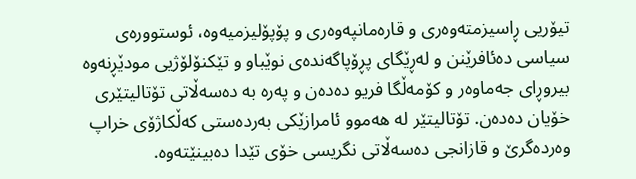تیۆریی ڕاسیزمتەوەری و قارەمانپەوەری و پۆپۆلیزمیەوە، ئوستوورەی سیاسی دەئافرێنن و لەڕێگای پڕۆپاگەندەی نوێباو و تێکنۆلۆژیی مودێڕنەوە بیروڕای جەماوەر و کۆمەڵگا فریو دەدەن و پەرە بە دەسەڵاتی تۆتالیتێری خۆیان دەدەن. تۆتالیتێر لە هەموو ئامرازێکی بەردەستی کەڵکاژۆی خراپ وەردەگرێ و قازانجی دەسەڵاتی نگریسی خۆی تێدا دەبینێتەوە.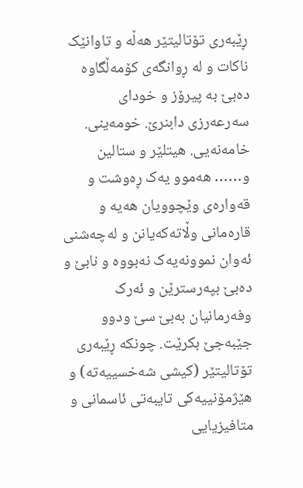ڕێبەری تۆتالیتێر هەڵە و تاوانێک ناکات و لە ڕوانگەی کۆمەڵگاوە دەبێ بە پیرۆز و خودای سەرعەرزی دابنرێ. خومەینی. خامەنەیی. هیتلێر و ستالین و…… هەموو یەک ڕەوشت و قەوارەی وێچوویان هەیە و قارەمانی وڵاتەکەیانن و لەچەشنی ئەوان نموونەیەک نەبووە و نابێ و دەبێ بپەرسترێن و ئەرک وفەرمانیان بەبێ سێ ودوو جێبەجێ بکرێت. چونکە ڕێبەری تۆتالیتێر (کیشی شەخسییەتە) و هێژمۆنییەکی تایبەتی ئاسمانی و متافیزیایی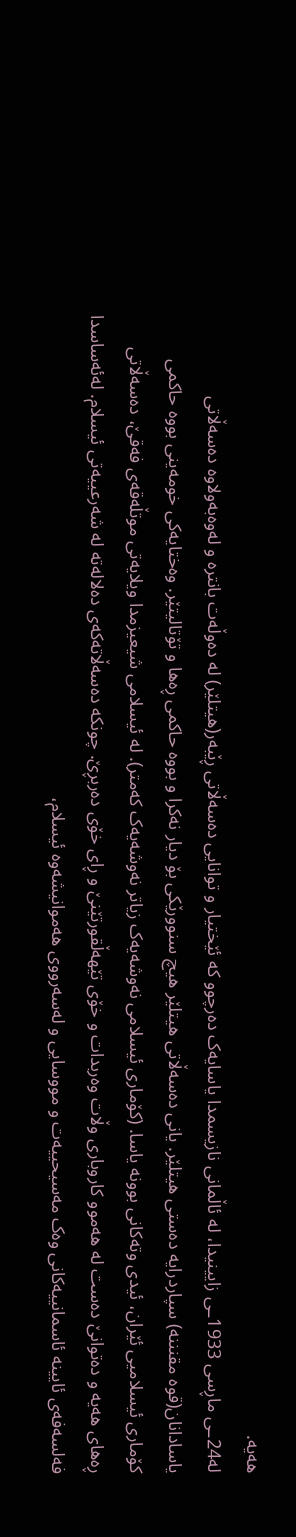هەیە.
لە24ـی ماڕسی 1933ـی زایینیدا، لە ئاڵمانی نازیسمدا یاسایەک دەرچوو کە ئێختیار و توانایی دەسەڵاتی ڕێبەر(هیتلێر) لە دەوڵەت بانترە و لەوەبەولاوە دەسەڵاتی یاسادانان(قوە مقنننە) سپاردرایە دەستی هیتلێر. یانی دەسەڵاتی هیتلێر هیچ سنوورێکی بۆ دیار نەکرا و بووە حاکمی ڕەها و تۆتالیتێر. وەختایەکی خومەینی بووە حاکمی کۆماری ئیسلامیی ئێران، ئیدی وتەکانی بوونە یاسا. (کۆماری ئیسلامی نەوشەیەک زیاتر نەوشەیەک کەمتر). لە ئیسلامی شیعیزمدا ویلایەتی موتڵەقەی فەقێ، دەسەڵاتی ڕەهای هەیە و دەتوانێ دەست لە هەموو کاروباری وڵات وەربدات و خۆی تێهەڵقورتێنێ و ڕای خۆی دەربڕێ. چونکە دەسەڵاتەکەی دەلالەتە لە شەرعییەتی ئیسلام. لەئەساسدا فەلسەفەی ئایینە ئاسمانییەکانی وەک مەسیحییەت و مووسایی و لەسەرووی هەموانیشەوە ئیسلام،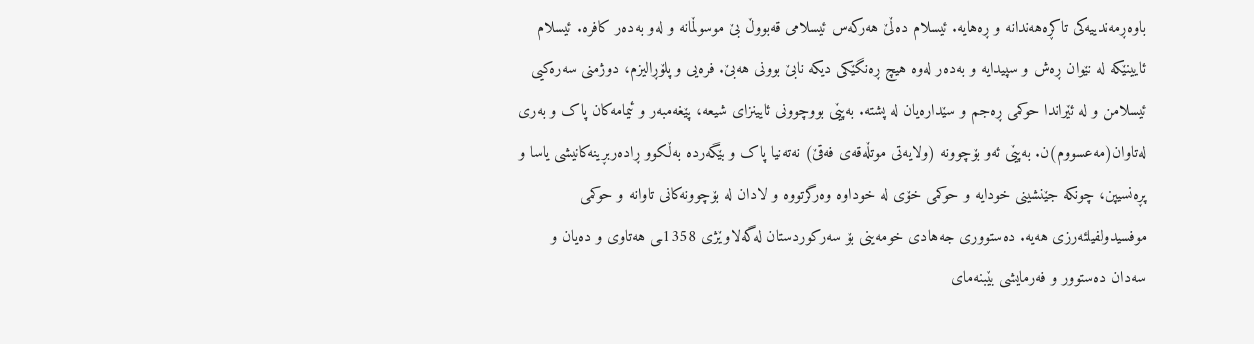باوەڕمەندییەکی تاکڕەهەندانە و ڕەهایە. ئیسلام دەڵێ هەرکەس ئیسلامی قەبووڵ بێ موسوڵمانە و لەو بەدەر کافرە. ئیسلام ئایینێکە لە نێوان ڕەش و سپیدایە و بەدەر لەوە هیچ ڕەنگێکی دیکە نابێ بوونی هەبێ. فرەیی و پلۆڕالیزم، دوژمنی سەرەکیی ئیسلامن و لە ئێراندا حوکمی ڕەجم و سێدارەیان لە پشتە. بەپێی بووچوونی ئایینزای شیعە، پێغەمبەر و ئیمامەکان پاک و بەری لەتاوان(مەعسووم)ن. بەپێی ئەو بۆچوونە (ولایەتی موتڵەقەی فەقێ) نەتەنیا پاک و بێگەردە بەڵکوو ڕادەربڕینەکانیشی یاسا و پڕەنسیپن، چونکە جێنشینی خودایە و حوکمی خۆی لە خوداوە وەرگرتووە و لادان لە بۆچوونەکانی تاوانە و حوکمی موفسیدولفیلئەرزی هەیە. دەستووری جەهادی خومەینی بۆ سەرکوردستان لەگەلاوێژی 1358ـی هەتاوی و دەیان و سەدان دەستوور و فەرمایشی بێبنەمای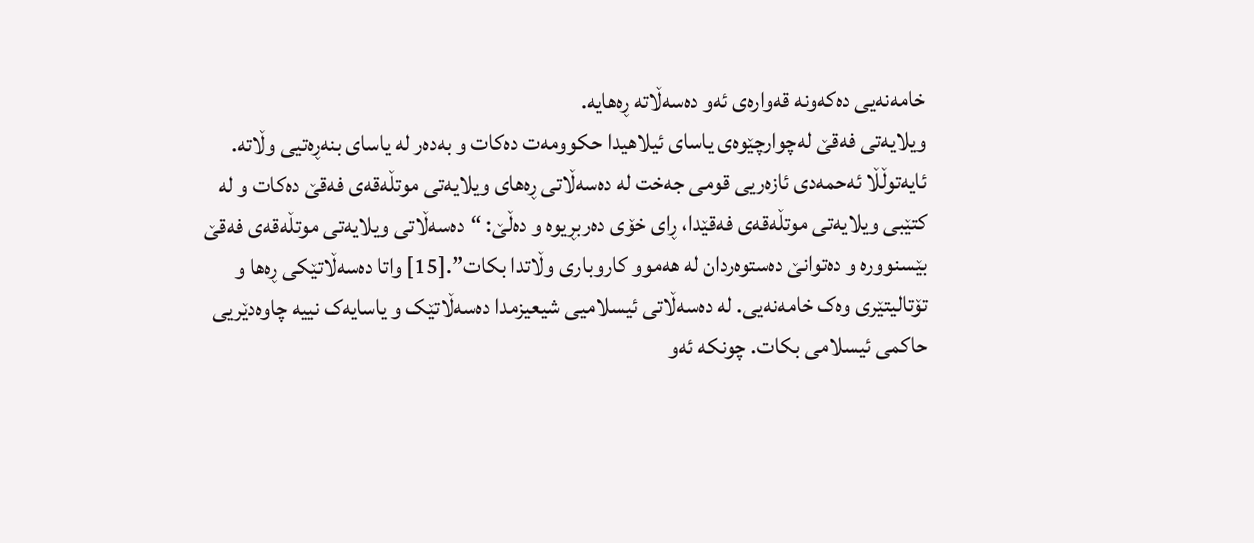خامەنەیی دەکەونە قەوارەی ئەو دەسەڵاتە ڕەهایە.
ویلایەتی فەقێ لەچوارچێوەی یاسای ئیلاهیدا حکوومەت دەکات و بەدەر لە یاسای بنەڕەتیی وڵاتە. ئایەتوڵڵا ئەحمەدی ئازەریی قومی جەخت لە دەسەڵاتی ڕەهای ویلایەتی موتڵەقەی فەقێ دەکات و لە کتێبی ویلایەتی موتڵەقەی فەقێدا، ڕای خۆی دەربڕیوە و دەڵێ: “دەسەڵاتی ویلایەتی موتڵەقەی فەقێ بێسنوورە و دەتوانێ دەستوەردان لە هەموو کاروباری وڵاتدا بکات”.[15] واتا دەسەڵاتێکی ڕەها و تۆتالیتێری وەک خامەنەیی. لە دەسەڵاتی ئیسلامیی شیعیزمدا دەسەڵاتێک و یاسایەک نییە چاوەدێریی حاکمی ئیسلامی بکات. چونکە ئەو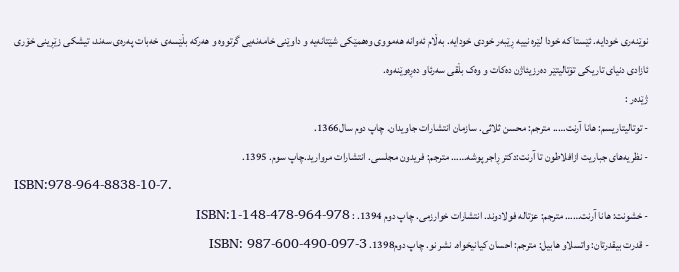نوێنەری خودایە. ئێستا کە خودا لێرە نییە ڕێبەر خودی خودایە. بەڵام ئەوانە هەمووی وەهمێکی شێتانەیە و داوێنی خامەنەیی گرتووە و هەرکە بڵێسەی خەبات پەرەی سەند، تیشکی زێڕینی خۆری ئازادی دنیای تاریکی تۆتالیتێر دەرزیئاژن دەکات و وەک بڵقی سەرئاو دەڕەوێنەوە.
ژێدەر :
- توتالیتاریسم: هانا آرنت….. مترجم: محسن ثلاثی. سازمان انتشارات جاویدان. چاپ دوم سال1366.
- نظریەهای جباریت ازافلاطون تا آرنت:دکتر ڕاجر پوشە…… مترجم: فریدون مجلسی. انتشارات مروارید.چاپ سوم. 1395.
ISBN:978-964-8838-10-7.
- خشونت: هانا آرنت…… مترجم: عزتالە فولادوند. انتشارات خوارزمی. چاپ دوم 1394. : 978-964-478-148-1:ISBN
- قدرت بیقدرتان: واتسلاو هابیل: مترجم: احسان کیانیخواە. نشر نو. چاپ دوم1398. ISBN: 987-600-490-097-3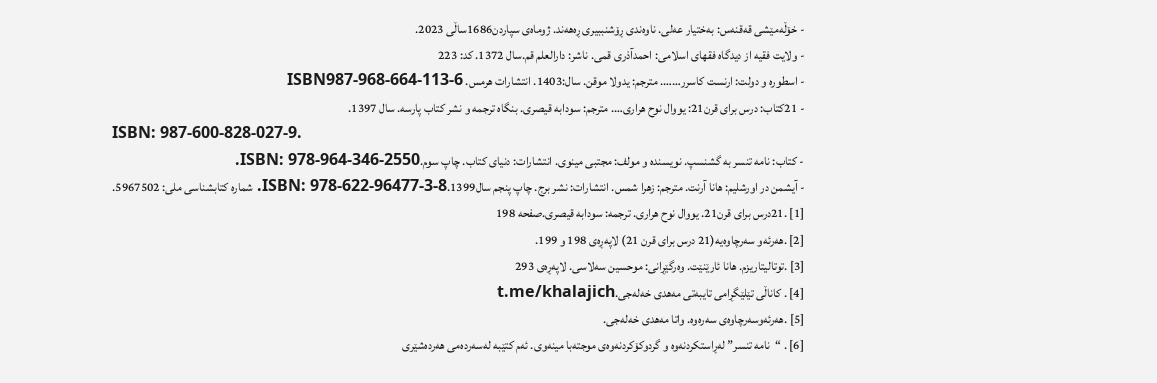- خۆڵەمێشی قەقنەس: بەختیار عەلی. ناوەندی ڕۆشنببیری ڕەهەند. ژوماەی سپاردن1686ساڵی 2023.
- ولایت فقیە از دیدگاە فقهای اسلامی: احمدآذری قمی. ناشر: دارالعلم قم.سال 1372. کد: 223
- اسطورە و دولت: ارنست کاسرر……. مترجم: یدولا موقن. سال:1403. انتشارات هرمس. ISBN987-968-664-113-6
- 21کتاب: درس برای قرن21: یووال نوح هراری…. مترجم: سودابە قیصری. بنگاە ترجمە و نشر کتاب پارسە. سال 1397.
ISBN: 987-600-828-027-9.
- کتاب: نامە تنسر بە گشنسپ. نویسندە و مولف: مجتبی مینوی. انتشارات: دنیای کتاب. چاپ سوم.ISBN: 978-964-346-2550.
- آیشمن در اورشلیم: هانا آرنت. مترجم: زهرا شمس. انتشارات: نشر برج. چاپ پنجم سال1399.ISBN: 978-622-96477-3-8. شماره کتابشناسی ملی: 5967502.
[1] .21درس برای قرن21. یووال نوح هراری. ترجمە: سودابە قیصری.صفحە 198
[2] .هەرئەو سەرچاوەیە(21 درس برای قرن 21) لاپەڕەی 198 و 199.
[3] .توتالیتاریزم. هانا ئارێنێت. وەرگێڕانی: موحسین سەلاسی. لاپەڕەی 293
[4] . کاناڵی تێلێگڕامی تایبەتی مەهدی خەلەجی.t.me/khalajich
[5] .هەرئەوسەرچاوەی سەرەوە. واتا مەهدی خەلەجی.
[6] . “نامە تنسر” لەڕاستکردنەوە و گردوکۆکردنەوەی موجتەبا مینەوی. ئەم کتێبە لەسەردەمی هەردەشێری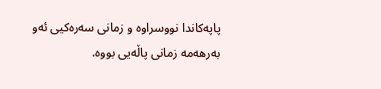پاپەکاندا نووسراوە و زمانی سەرەکیی ئەو بەرهەمە زمانی پاڵەیی بووە.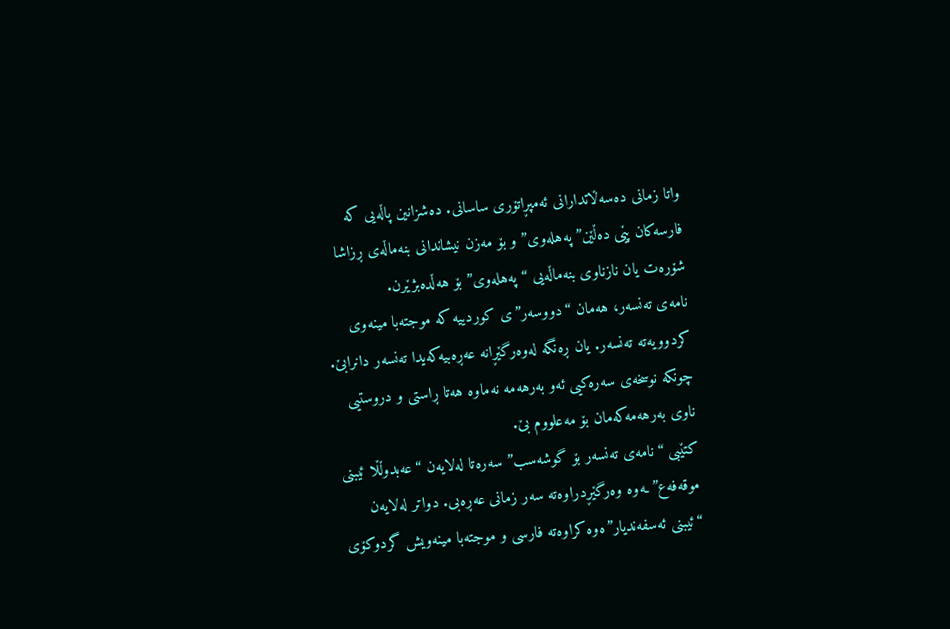واتا زمانی دەسەڵاتدارانی ئەمپڕاتۆری ساسانی. دەشزانین پاڵەیی کە فارسەکان پێی دەڵێن”پەهلەوی” و بۆ مەزن نیشاندانی بنەماڵەی ڕزاشا شۆرەت یان نازناوی بنەماڵەیی “پەهلەوی” بۆ هەڵدەبژێرن.
نامەی تەنسەر، هەمان “دووسەر”ی کوردییە کە موجتەبا مینەوی کردوویەتە تەنسەر. یان ڕەنگە لەوەرگێڕانە عەڕەبیەکەیدا تەنسەر دانرابێ. چونکە نوسخەی سەرەکیی ئەو بەرهەمە نەماوە هەتا ڕاستی و دروستیی ناوی بەرهەمەکەمان بۆ مەعلووم بێ.
کتێبی “نامەی تەنسەر بۆ گوشەسب” سەرەتا لەلایەن “عەبدوڵڵا ئیبنی موقەفەع”ـەوە وەرگێڕدراوەتە سەر زمانی عەڕەبی. دواتر لەلایەن “ئیبنی ئەسفەندیار”ەوە کراوەتە فارسی و موجتەبا مینەویش گردوکۆی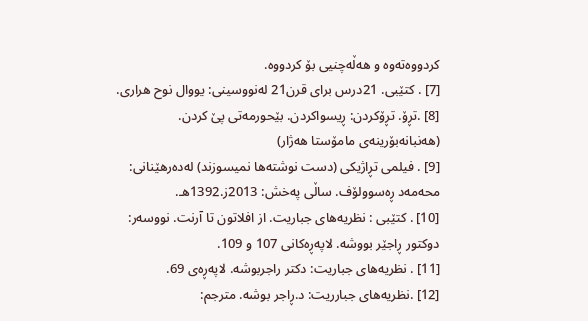کردووەتەوە و هەڵەچنیی بۆ کردووە.
[7] . کتێبی. 21درس برای قرن21 لەنووسینی: یووال نوح هراری.
[8] .تڕۆ. تڕۆکردن: ڕیسواکردن. بێحورمەتی پێ کردن. (هەنبانەبۆرینەی مامۆستا هەژار)
[9] . فیلمی تڕاژیکی (دست نوشتەها نمیسوزند) لەدەرهێنانی: محەمەد ڕەسوولۆف. ساڵی پەخش: 2013ز.1392هـ.
[10] . کتێبی : نظریەهای جباریت. از افلاتون تا آرنت. نووسەر: دوکتور ڕاجێر بووشە. لاپەڕەکانی 107 و 109.
[11] . نظریەهای جباریت: دکتر راجربوشە. لاپەڕەی 69.
[12] .نظریەهای جبارریت: د.ڕاجر بوشە. مترجم: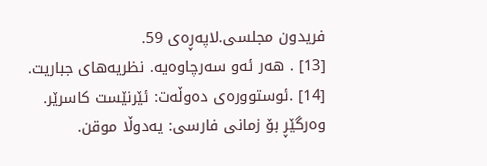فریدون مجلسی.لاپەڕەی 59.
[13] . هەر ئەو سەرچاوەیە. نظریەهای جباریت.
[14] .ئوستوورەی دەوڵەت: ئێرنێست کاسرێر. وەرگێڕ بۆ زمانی فارسی: یەدوڵا موقن.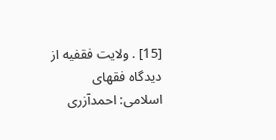[15] . ولایت فقفیە از دیدگاە فقهای اسلامی: احمدآزری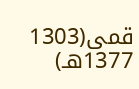قمی(1303 1377هـ)